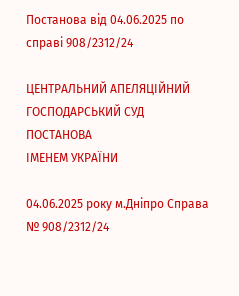Постанова від 04.06.2025 по справі 908/2312/24

ЦЕНТРАЛЬНИЙ АПЕЛЯЦІЙНИЙ
ГОСПОДАРСЬКИЙ СУД
ПОСТАНОВА
ІМЕНЕМ УКРАЇНИ

04.06.2025 року м.Дніпро Справа № 908/2312/24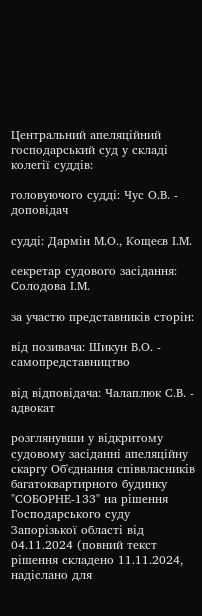Центральний апеляційний господарський суд у складі колегії суддів:

головуючого судді: Чус О.В. - доповідач

судді: Дармін М.О., Кощеєв І.М.

секретар судового засідання: Солодова І.М.

за участю представників сторін:

від позивача: Шикун В.О. - самопредставництво

від відповідача: Чалаплюк С.В. - адвокат

розглянувши у відкритому судовому засіданні апеляційну скаргу Об'єднання співвласників багатоквартирного будинку "СОБОРНЕ-133" на рішення Господарського суду Запорізької області від 04.11.2024 (повний текст рішення складено 11.11.2024, надіслано для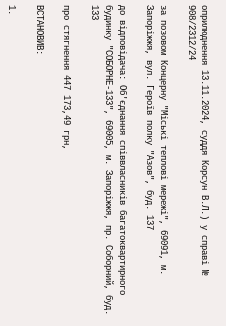оприлюднення 13.11.2024, суддя Корсун В.Л.) у справі № 908/2312/24

за позовом Концерну "Міські теплові мережі", 69091, м. Запоріжжя, вул. Героїв полку "Азов", буд. 137

до відповідача: Об'єднання співвласників багатоквартирного будинку "СОБОРНЕ-133", 69005, м. Запоріжжя, пр. Соборний, буд. 133

про стягнення 447 173,49 грн,

ВСТАНОВИВ:

1.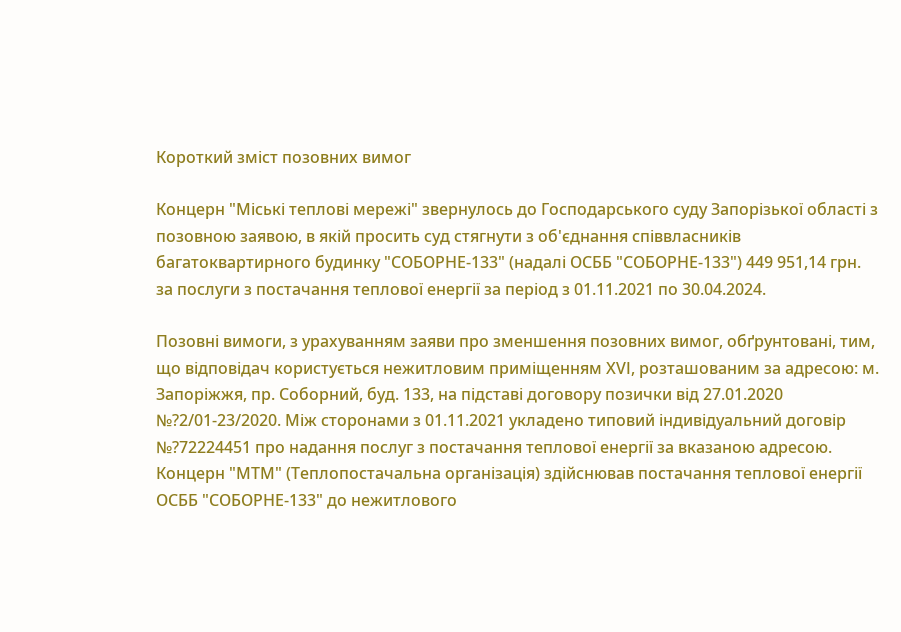Короткий зміст позовних вимог

Концерн "Міські теплові мережі" звернулось до Господарського суду Запорізької області з позовною заявою, в якій просить суд стягнути з об'єднання співвласників багатоквартирного будинку "СОБОРНЕ-133" (надалі ОСББ "СОБОРНЕ-133") 449 951,14 грн. за послуги з постачання теплової енергії за період з 01.11.2021 по 30.04.2024.

Позовні вимоги, з урахуванням заяви про зменшення позовних вимог, обґрунтовані, тим, що відповідач користується нежитловим приміщенням ХVІ, розташованим за адресою: м. Запоріжжя, пр. Соборний, буд. 133, на підставі договору позички від 27.01.2020 №?2/01-23/2020. Між сторонами з 01.11.2021 укладено типовий індивідуальний договір №?72224451 про надання послуг з постачання теплової енергії за вказаною адресою. Концерн "МТМ" (Теплопостачальна організація) здійснював постачання теплової енергії ОСББ "СОБОРНЕ-133" до нежитлового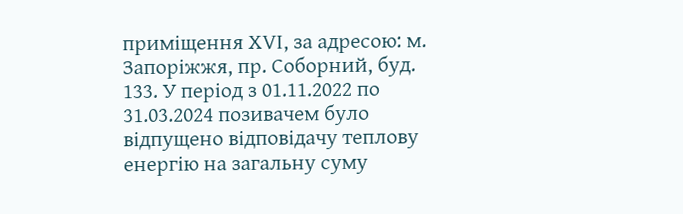приміщення ХVІ, за адресою: м. Запоріжжя, пр. Соборний, буд. 133. У період з 01.11.2022 по 31.03.2024 позивачем було відпущено відповідачу теплову енергію на загальну суму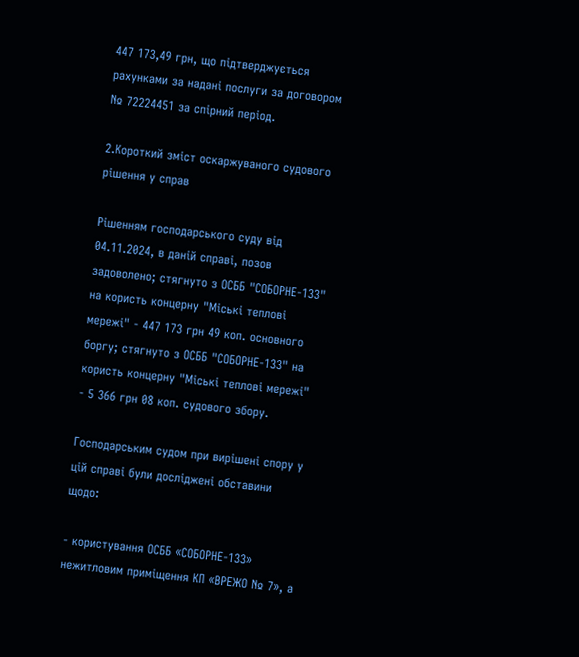447 173,49 грн, що підтверджується рахунками за надані послуги за договором № 72224451 за спірний період.

2.Короткий зміст оскаржуваного судового рішення у справ

Рішенням господарського суду від 04.11.2024, в даній справі, позов задоволено; стягнуто з ОСББ "СОБОРНЕ-133" на користь концерну "Міські теплові мережі" - 447 173 грн 49 коп. основного боргу; стягнуто з ОСББ "СОБОРНЕ-133" на користь концерну "Міські теплові мережі" - 5 366 грн 08 коп. судового збору.

Господарським судом при вирішені спору у цій справі були досліджені обставини щодо:

- користування ОСББ «СОБОРНЕ-133» нежитловим приміщення КП «ВРЕЖО № 7», а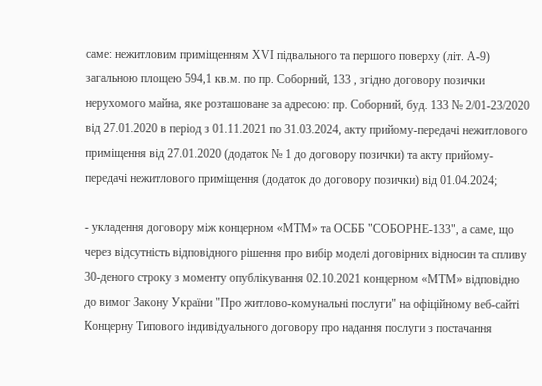саме: нежитловим приміщенням ХVІ підвального та першого поверху (літ. А-9) загальною площею 594,1 кв.м. по пр. Соборний, 133 , згідно договору позички нерухомого майна, яке розташоване за адресою: пр. Соборний, буд. 133 № 2/01-23/2020 від 27.01.2020 в період з 01.11.2021 по 31.03.2024, акту прийому-передачі нежитлового приміщення від 27.01.2020 (додаток № 1 до договору позички) та акту прийому-передачі нежитлового приміщення (додаток до договору позички) від 01.04.2024;

- укладення договору між концерном «МТМ» та ОСББ "СОБОРНЕ-133", а саме, що через відсутність відповідного рішення про вибір моделі договірних відносин та спливу 30-деного строку з моменту опублікування 02.10.2021 концерном «МТМ» відповідно до вимог Закону України "Про житлово-комунальні послуги" на офіційному веб-сайті Концерну Типового індивідуального договору про надання послуги з постачання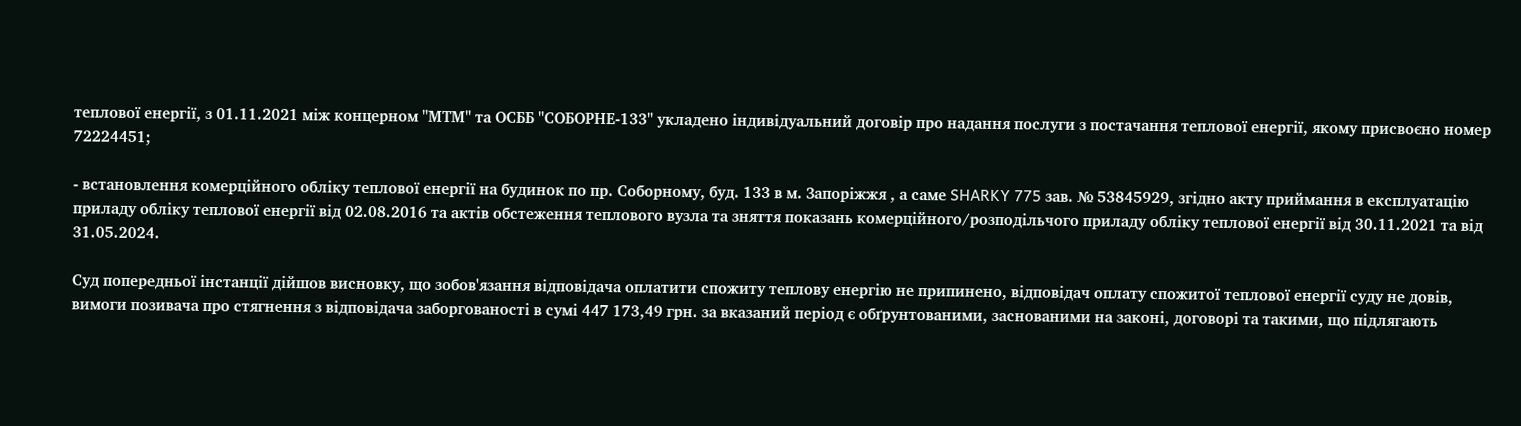теплової енергії, з 01.11.2021 між концерном "МТМ" та ОСББ "СОБОРНЕ-133" укладено індивідуальний договір про надання послуги з постачання теплової енергії, якому присвоєно номер 72224451;

- встановлення комерційного обліку теплової енергії на будинок по пр. Соборному, буд. 133 в м. Запоріжжя , а саме SHARKY 775 зав. № 53845929, згідно акту приймання в експлуатацію приладу обліку теплової енергії від 02.08.2016 та актів обстеження теплового вузла та зняття показань комерційного/розподільчого приладу обліку теплової енергії від 30.11.2021 та від 31.05.2024.

Суд попередньої інстанції дійшов висновку, що зобов'язання відповідача оплатити спожиту теплову енергію не припинено, відповідач оплату спожитої теплової енергії суду не довів, вимоги позивача про стягнення з відповідача заборгованості в сумі 447 173,49 грн. за вказаний період є обґрунтованими, заснованими на законі, договорі та такими, що підлягають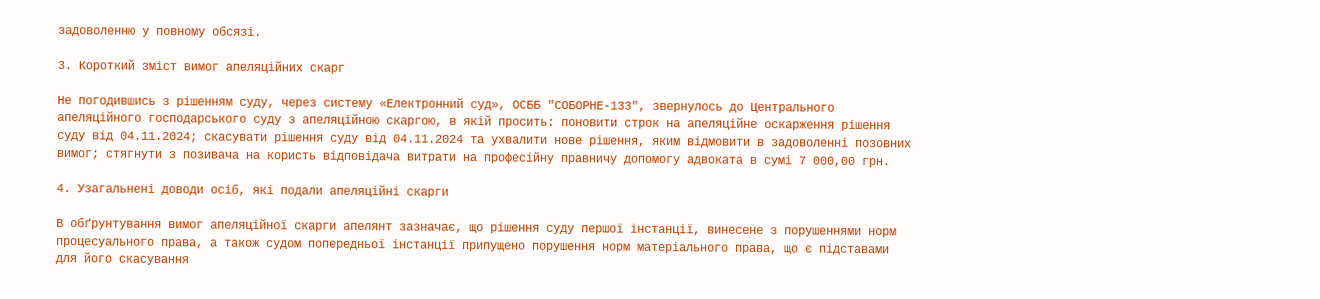задоволенню у повному обсязі.

3. Короткий зміст вимог апеляційних скарг

Не погодившись з рішенням суду, через систему «Електронний суд», ОСББ "СОБОРНЕ-133", звернулось до Центрального апеляційного господарського суду з апеляційною скаргою, в якій просить: поновити строк на апеляційне оскарження рішення суду від 04.11.2024; скасувати рішення суду від 04.11.2024 та ухвалити нове рішення, яким відмовити в задоволенні позовних вимог; стягнути з позивача на користь відповідача витрати на професійну правничу допомогу адвоката в сумі 7 000,00 грн.

4. Узагальнені доводи осіб, які подали апеляційні скарги

В обґрунтування вимог апеляційної скарги апелянт зазначає, що рішення суду першої інстанції, винесене з порушеннями норм процесуального права, а також судом попередньої інстанції припущено порушення норм матеріального права, що є підставами для його скасування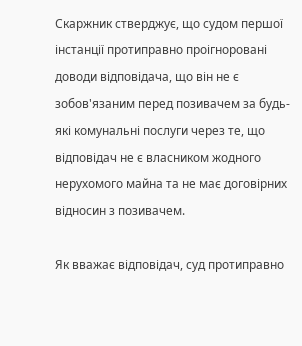Скаржник стверджує, що судом першої інстанції протиправно проігноровані доводи відповідача, що він не є зобов'язаним перед позивачем за будь-які комунальні послуги через те, що відповідач не є власником жодного нерухомого майна та не має договірних відносин з позивачем.

Як вважає відповідач, суд протиправно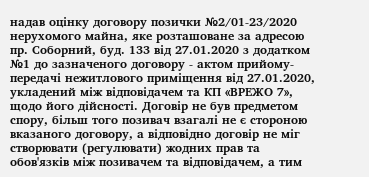надав оцінку договору позички №2/01-23/2020 нерухомого майна, яке розташоване за адресою пр. Соборний, буд. 133 від 27.01.2020 з додатком №1 до зазначеного договору - актом прийому-передачі нежитлового приміщення від 27.01.2020, укладений між відповідачем та КП «ВРЕЖО 7», щодо його дійсності. Договір не був предметом спору, більш того позивач взагалі не є стороною вказаного договору, а відповідно договір не міг створювати (регулювати) жодних прав та обов'язків між позивачем та відповідачем, а тим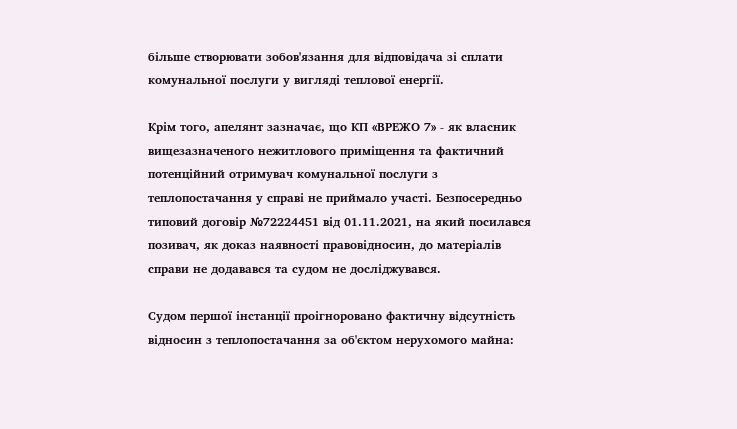більше створювати зобов'язання для відповідача зі сплати комунальної послуги у вигляді теплової енергії.

Крім того, апелянт зазначає, що КП «ВРЕЖО 7» - як власник вищезазначеного нежитлового приміщення та фактичний потенційний отримувач комунальної послуги з теплопостачання у справі не приймало участі. Безпосередньо типовий договір №72224451 від 01.11.2021, на який посилався позивач, як доказ наявності правовідносин, до матеріалів справи не додавався та судом не досліджувався.

Судом першої інстанції проігноровано фактичну відсутність відносин з теплопостачання за об'єктом нерухомого майна: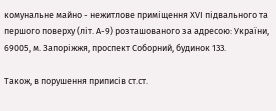комунальне майно - нежитлове приміщення XVI підвального та першого поверху (літ. А-9) розташованого за адресою: України, 69005, м. Запоріжжя, проспект Соборний, будинок 133.

Також, в порушення приписів ст.ст.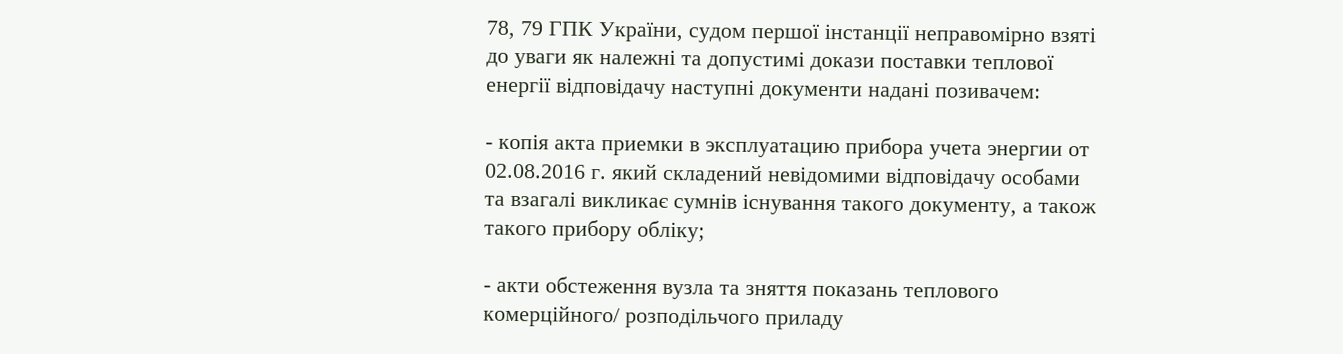78, 79 ГПК України, судом першої інстанції неправомірно взяті до уваги як належні та допустимі докази поставки теплової енергії відповідачу наступні документи надані позивачем:

- копія акта приемки в эксплуатацию прибора учета энергии от 02.08.2016 г. який складений невідомими відповідачу особами та взагалі викликає сумнів існування такого документу, а також такого прибору обліку;

- акти обстеження вузла та зняття показань теплового комерційного/ розподільчого приладу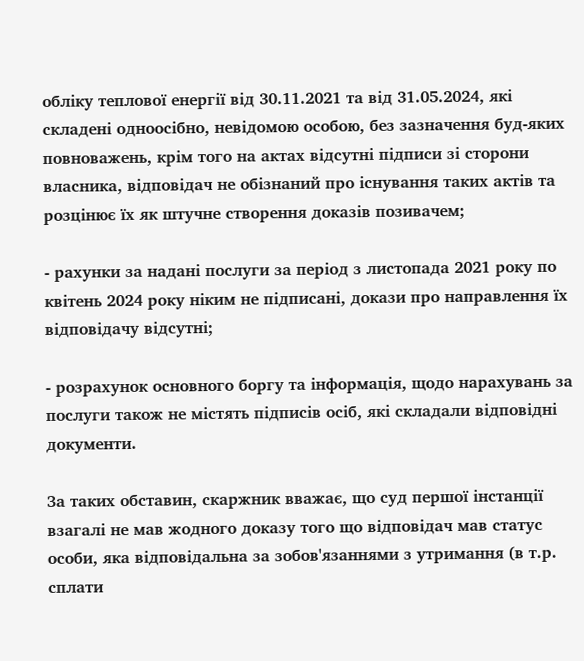обліку теплової енергії від 30.11.2021 та від 31.05.2024, які складені одноосібно, невідомою особою, без зазначення буд-яких повноважень, крім того на актах відсутні підписи зі сторони власника, відповідач не обізнаний про існування таких актів та розцінює їх як штучне створення доказів позивачем;

- рахунки за надані послуги за період з листопада 2021 року по квітень 2024 року ніким не підписані, докази про направлення їх відповідачу відсутні;

- розрахунок основного боргу та інформація, щодо нарахувань за послуги також не містять підписів осіб, які складали відповідні документи.

За таких обставин, скаржник вважає, що суд першої інстанції взагалі не мав жодного доказу того що відповідач мав статус особи, яка відповідальна за зобов'язаннями з утримання (в т.р. сплати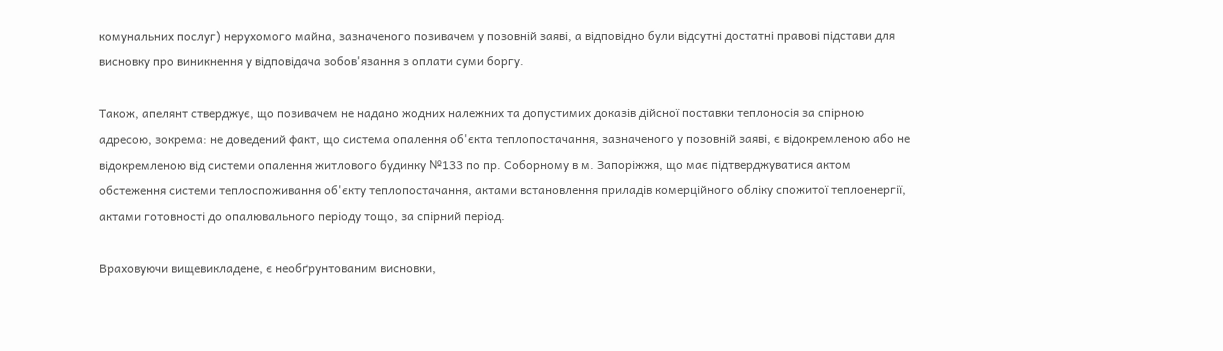комунальних послуг) нерухомого майна, зазначеного позивачем у позовній заяві, а відповідно були відсутні достатні правові підстави для висновку про виникнення у відповідача зобов'язання з оплати суми боргу.

Також, апелянт стверджує, що позивачем не надано жодних належних та допустимих доказів дійсної поставки теплоносія за спірною адресою, зокрема: не доведений факт, що система опалення об'єкта теплопостачання, зазначеного у позовній заяві, є відокремленою або не відокремленою від системи опалення житлового будинку №133 по пр. Соборному в м. Запоріжжя, що має підтверджуватися актом обстеження системи теплоспоживання об'єкту теплопостачання, актами встановлення приладів комерційного обліку спожитої теплоенергії, актами готовності до опалювального періоду тощо, за спірний період.

Враховуючи вищевикладене, є необґрунтованим висновки,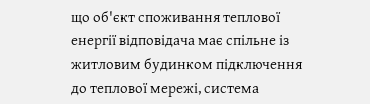що об'єкт споживання теплової енергії відповідача має спільне із житловим будинком підключення до теплової мережі, система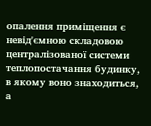опалення приміщення є невід'ємною складовою централізованої системи теплопостачання будинку, в якому воно знаходиться, а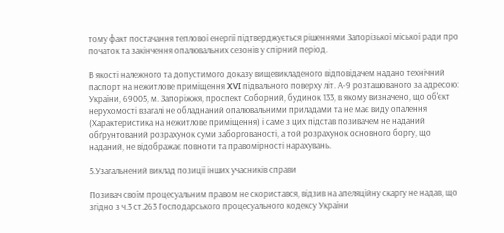тому факт постачання теплової енергії підтверджується рішеннями Запорізької міської ради про початок та закінчення опалювальних сезонів у спірний період.

В якості належного та допустимого доказу вищевикладеного відповідачем надано технічний паспорт на нежитлове приміщення XVI підвального поверху літ. А-9 розташованого за адресою: України, 69005, м. Запоріжжя, проспект Соборний, будинок 133, в якому визначено, що об'єкт нерухомості взагалі не обладнаний опалювальними приладами та не має виду опалення (Характеристика на нежитлове приміщення) і саме з цих підстав позивачем не наданий обґрунтований розрахунок суми заборгованості, а той розрахунок основного боргу, що наданий, не відображає повноти та правомірності нарахувань.

5.Узагальнений виклад позиції інших учасників справи

Позивач своїм процесуальним правом не скористався, відзив на апеляційну скаргу не надав, що згідно з ч.3 ст.263 Господарського процесуального кодексу України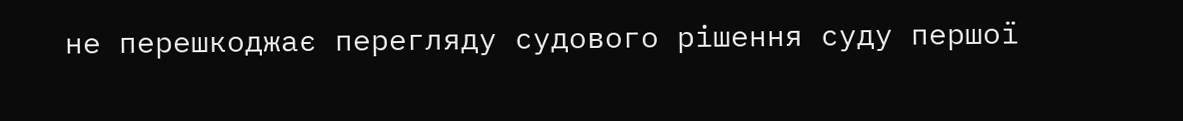не перешкоджає перегляду судового рішення суду першої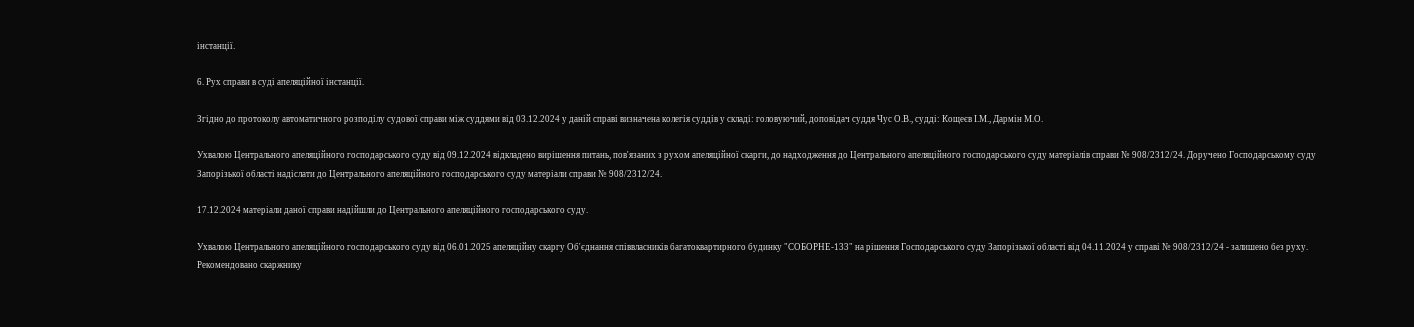інстанції.

6. Рух справи в суді апеляційної інстанції.

Згідно до протоколу автоматичного розподілу судової справи між суддями від 03.12.2024 у даній справі визначена колегія суддів у складі: головуючий, доповідач суддя Чус О.В., судді: Кощеєв І.М., Дармін М.О.

Ухвалою Центрального апеляційного господарського суду від 09.12.2024 відкладено вирішення питань, пов'язаних з рухом апеляційної скарги, до надходження до Центрального апеляційного господарського суду матеріалів справи № 908/2312/24. Доручено Господарському суду Запорізької області надіслати до Центрального апеляційного господарського суду матеріали справи № 908/2312/24.

17.12.2024 матеріали даної справи надійшли до Центрального апеляційного господарського суду.

Ухвалою Центрального апеляційного господарського суду від 06.01.2025 апеляційну скаргу Об'єднання співвласників багатоквартирного будинку "СОБОРНЕ-133" на рішення Господарського суду Запорізької області від 04.11.2024 у справі № 908/2312/24 - залишено без руху. Рекомендовано скаржнику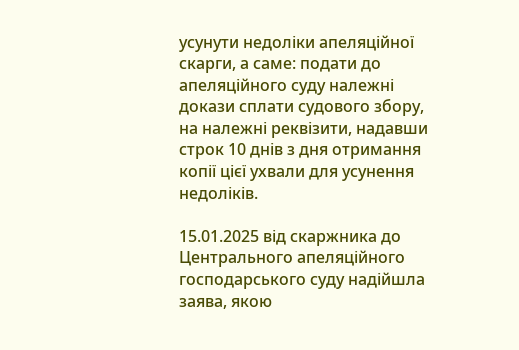усунути недоліки апеляційної скарги, а саме: подати до апеляційного суду належні докази сплати судового збору, на належні реквізити, надавши строк 10 днів з дня отримання копії цієї ухвали для усунення недоліків.

15.01.2025 від скаржника до Центрального апеляційного господарського суду надійшла заява, якою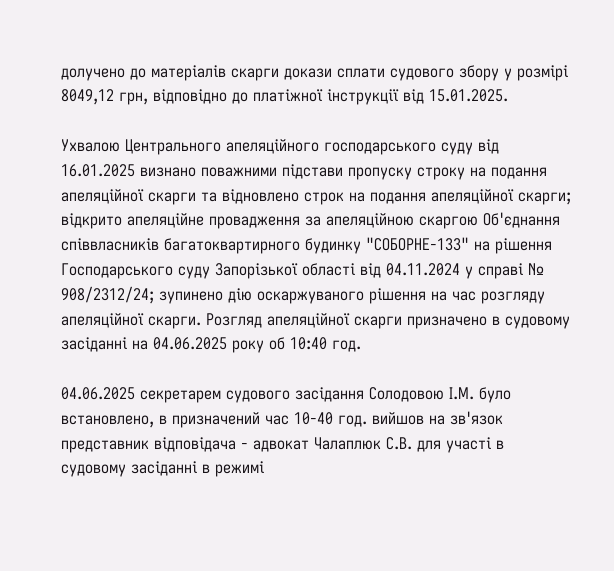долучено до матеріалів скарги докази сплати судового збору у розмірі 8049,12 грн, відповідно до платіжної інструкції від 15.01.2025.

Ухвалою Центрального апеляційного господарського суду від 16.01.2025 визнано поважними підстави пропуску строку на подання апеляційної скарги та відновлено строк на подання апеляційної скарги; відкрито апеляційне провадження за апеляційною скаргою Об'єднання співвласників багатоквартирного будинку "СОБОРНЕ-133" на рішення Господарського суду Запорізької області від 04.11.2024 у справі № 908/2312/24; зупинено дію оскаржуваного рішення на час розгляду апеляційної скарги. Розгляд апеляційної скарги призначено в судовому засіданні на 04.06.2025 року об 10:40 год.

04.06.2025 секретарем судового засідання Солодовою І.М. було встановлено, в призначений час 10-40 год. вийшов на зв'язок представник відповідача - адвокат Чалаплюк С.В. для участі в судовому засіданні в режимі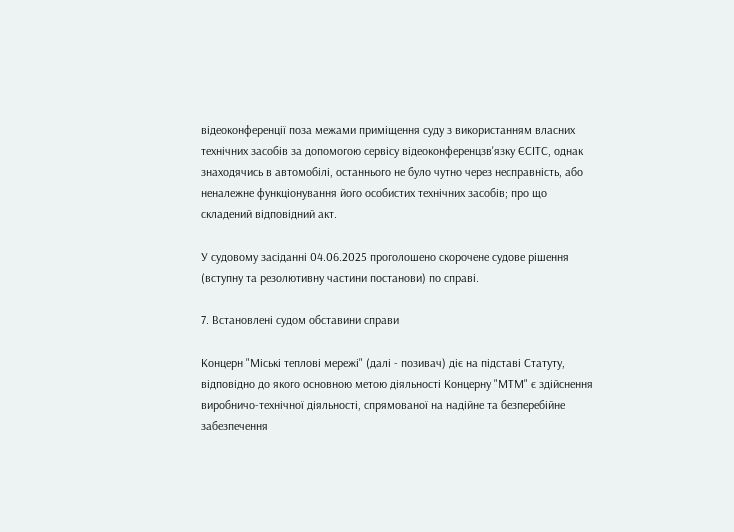відеоконференції поза межами приміщення суду з використанням власних технічних засобів за допомогою сервісу відеоконференцзв'язку ЄСІТС, однак знаходячись в автомобілі, останнього не було чутно через несправність, або неналежне функціонування його особистих технічних засобів; про що складений відповідний акт.

У судовому засіданні 04.06.2025 проголошено скорочене судове рішення (вступну та резолютивну частини постанови) по справі.

7. Встановлені судом обставини справи

Концерн "Міські теплові мережі" (далі - позивач) діє на підставі Статуту, відповідно до якого основною метою діяльності Концерну "МТМ" є здійснення виробничо-технічної діяльності, спрямованої на надійне та безперебійне забезпечення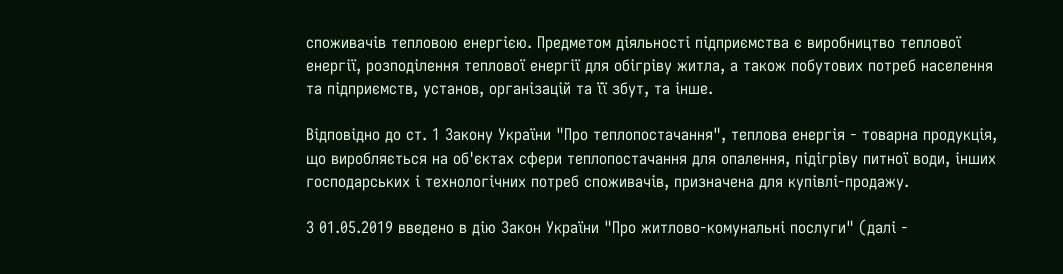споживачів тепловою енергією. Предметом діяльності підприємства є виробництво теплової енергії, розподілення теплової енергії для обігріву житла, а також побутових потреб населення та підприємств, установ, організацій та її збут, та інше.

Відповідно до ст. 1 Закону України "Про теплопостачання", теплова енергія - товарна продукція, що виробляється на об'єктах сфери теплопостачання для опалення, підігріву питної води, інших господарських і технологічних потреб споживачів, призначена для купівлі-продажу.

З 01.05.2019 введено в дію Закон України "Про житлово-комунальні послуги" (далі -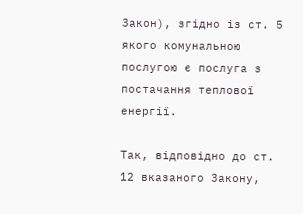Закон), згідно із ст. 5 якого комунальною послугою є послуга з постачання теплової енергії.

Так, відповідно до ст. 12 вказаного Закону,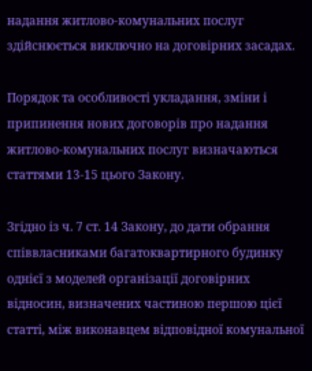надання житлово-комунальних послуг здійснюється виключно на договірних засадах.

Порядок та особливості укладання, зміни і припинення нових договорів про надання житлово-комунальних послуг визначаються статтями 13-15 цього Закону.

Згідно із ч. 7 ст. 14 Закону, до дати обрання співвласниками багатоквартирного будинку однієї з моделей організації договірних відносин, визначених частиною першою цієї статті, між виконавцем відповідної комунальної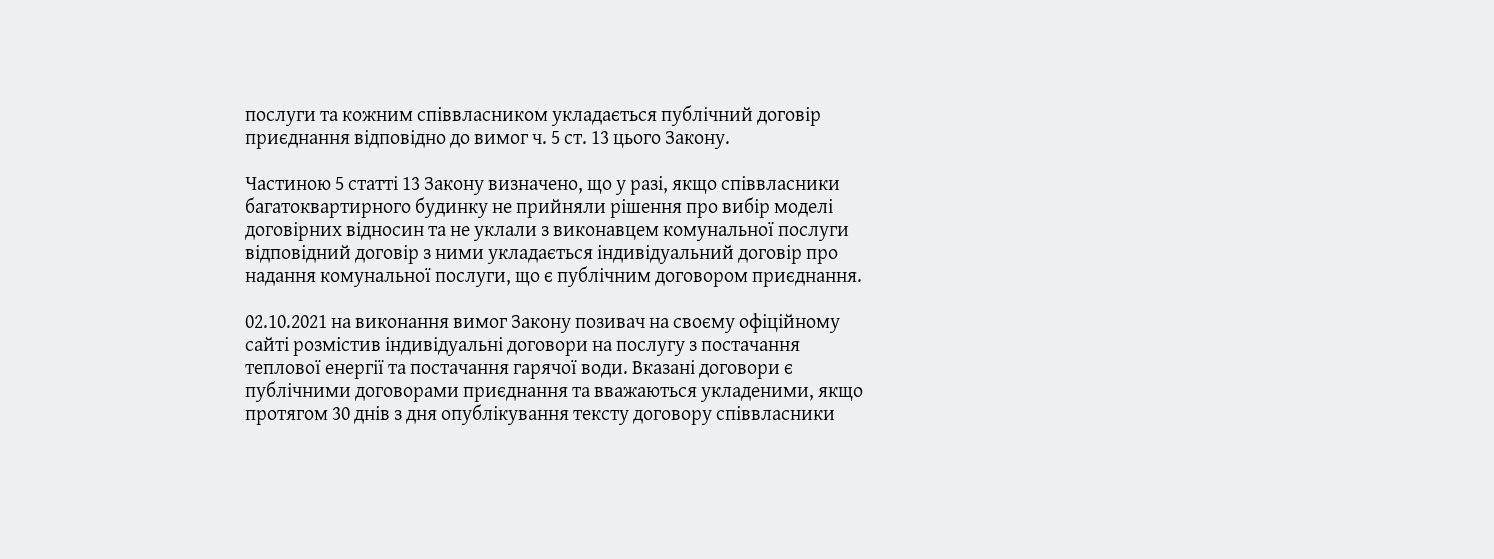послуги та кожним співвласником укладається публічний договір приєднання відповідно до вимог ч. 5 ст. 13 цього Закону.

Частиною 5 статті 13 Закону визначено, що у разі, якщо співвласники багатоквартирного будинку не прийняли рішення про вибір моделі договірних відносин та не уклали з виконавцем комунальної послуги відповідний договір з ними укладається індивідуальний договір про надання комунальної послуги, що є публічним договором приєднання.

02.10.2021 на виконання вимог Закону позивач на своєму офіційному сайті розмістив індивідуальні договори на послугу з постачання теплової енергії та постачання гарячої води. Вказані договори є публічними договорами приєднання та вважаються укладеними, якщо протягом 30 днів з дня опублікування тексту договору співвласники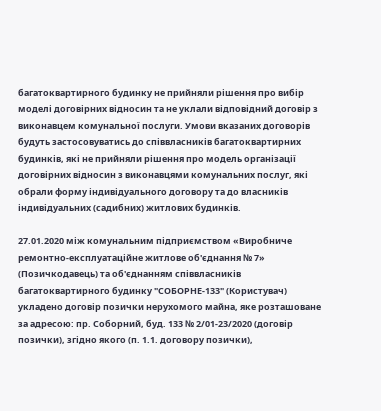багатоквартирного будинку не прийняли рішення про вибір моделі договірних відносин та не уклали відповідний договір з виконавцем комунальної послуги. Умови вказаних договорів будуть застосовуватись до співвласників багатоквартирних будинків, які не прийняли рішення про модель організації договірних відносин з виконавцями комунальних послуг, які обрали форму індивідуального договору та до власників індивідуальних (садибних) житлових будинків.

27.01.2020 між комунальним підприємством «Виробниче ремонтно-експлуатаційне житлове об'єднання № 7» (Позичкодавець) та об'єднанням співвласників багатоквартирного будинку "СОБОРНЕ-133" (Користувач) укладено договір позички нерухомого майна, яке розташоване за адресою: пр. Соборний, буд. 133 № 2/01-23/2020 (договір позички), згідно якого (п. 1.1. договору позички),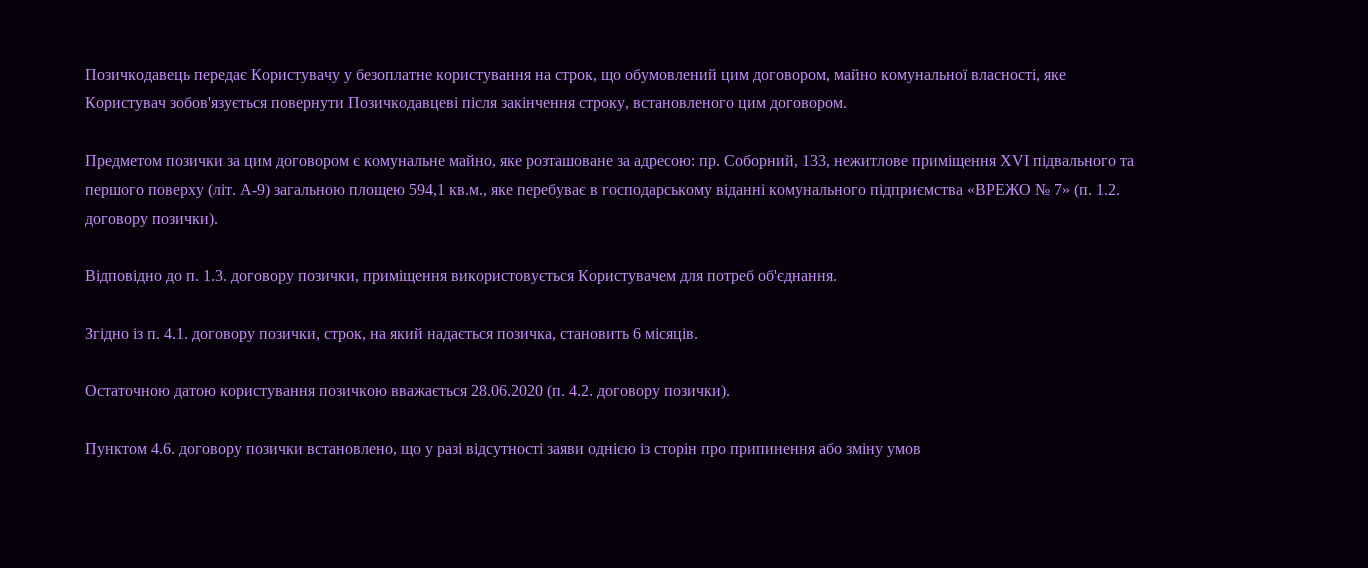Позичкодавець передає Користувачу у безоплатне користування на строк, що обумовлений цим договором, майно комунальної власності, яке Користувач зобов'язується повернути Позичкодавцеві після закінчення строку, встановленого цим договором.

Предметом позички за цим договором є комунальне майно, яке розташоване за адресою: пр. Соборний, 133, нежитлове приміщення ХVІ підвального та першого поверху (літ. А-9) загальною площею 594,1 кв.м., яке перебуває в господарському віданні комунального підприємства «ВРЕЖО № 7» (п. 1.2. договору позички).

Відповідно до п. 1.3. договору позички, приміщення використовується Користувачем для потреб об'єднання.

Згідно із п. 4.1. договору позички, строк, на який надається позичка, становить 6 місяців.

Остаточною датою користування позичкою вважається 28.06.2020 (п. 4.2. договору позички).

Пунктом 4.6. договору позички встановлено, що у разі відсутності заяви однією із сторін про припинення або зміну умов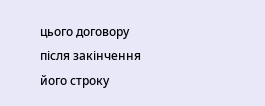цього договору після закінчення його строку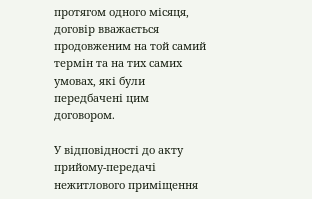протягом одного місяця, договір вважається продовженим на той самий термін та на тих самих умовах, які були передбачені цим договором.

У відповідності до акту прийому-передачі нежитлового приміщення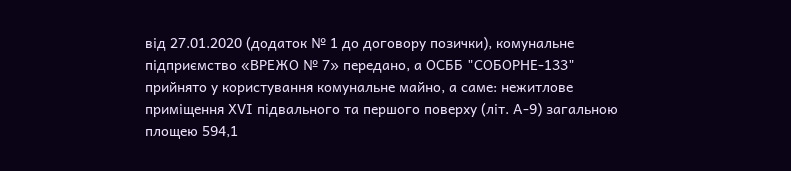від 27.01.2020 (додаток № 1 до договору позички), комунальне підприємство «ВРЕЖО № 7» передано, а ОСББ "СОБОРНЕ-133" прийнято у користування комунальне майно, а саме: нежитлове приміщення ХVІ підвального та першого поверху (літ. А-9) загальною площею 594,1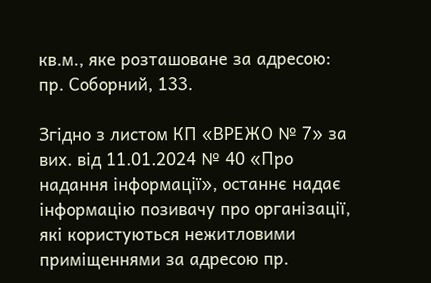кв.м., яке розташоване за адресою: пр. Соборний, 133.

Згідно з листом КП «ВРЕЖО № 7» за вих. від 11.01.2024 № 40 «Про надання інформації», останнє надає інформацію позивачу про організації, які користуються нежитловими приміщеннями за адресою пр.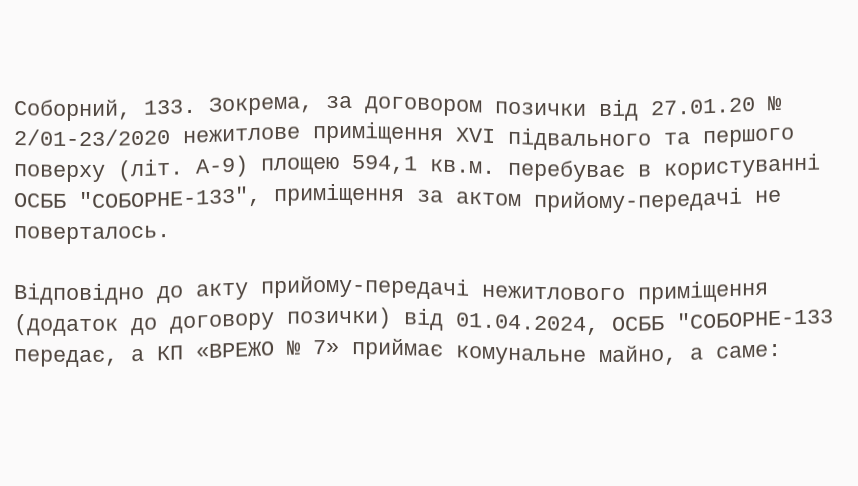Соборний, 133. Зокрема, за договором позички від 27.01.20 № 2/01-23/2020 нежитлове приміщення ХVІ підвального та першого поверху (літ. А-9) площею 594,1 кв.м. перебуває в користуванні ОСББ "СОБОРНЕ-133", приміщення за актом прийому-передачі не поверталось.

Відповідно до акту прийому-передачі нежитлового приміщення (додаток до договору позички) від 01.04.2024, ОСББ "СОБОРНЕ-133 передає, а КП «ВРЕЖО № 7» приймає комунальне майно, а саме: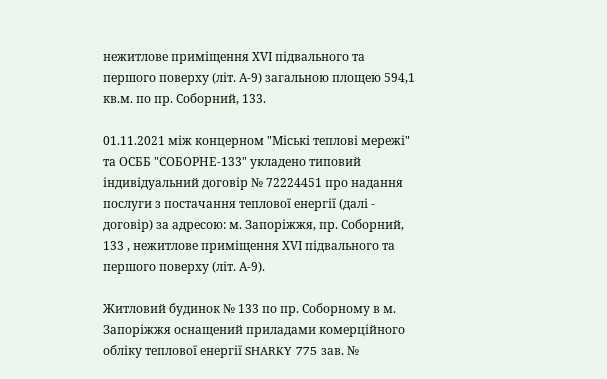нежитлове приміщення ХVІ підвального та першого поверху (літ. А-9) загальною площею 594,1 кв.м. по пр. Соборний, 133.

01.11.2021 між концерном "Міські теплові мережі" та ОСББ "СОБОРНЕ-133" укладено типовий індивідуальний договір № 72224451 про надання послуги з постачання теплової енергії (далі - договір) за адресою: м. Запоріжжя, пр. Соборний, 133 , нежитлове приміщення ХVІ підвального та першого поверху (літ. А-9).

Житловий будинок № 133 по пр. Соборному в м. Запоріжжя оснащений приладами комерційного обліку теплової енергії SHARKY 775 зав. №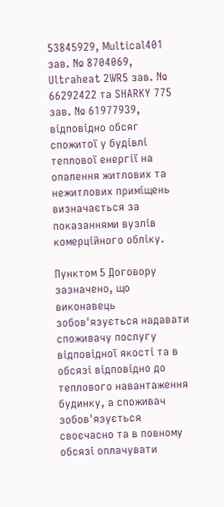53845929, Multical401 зав. № 8704069, Ultraheat 2WR5 зав. № 66292422 та SHARKY 775 зав. № 61977939, відповідно обсяг спожитої у будівлі теплової енергії на опалення житлових та нежитлових приміщень визначається за показаннями вузлів комерційного обліку.

Пунктом 5 Договору зазначено, що виконавець зобов'язується надавати споживачу послугу відповідної якості та в обсязі відповідно до теплового навантаження будинку, а споживач зобов'язується своєчасно та в повному обсязі оплачувати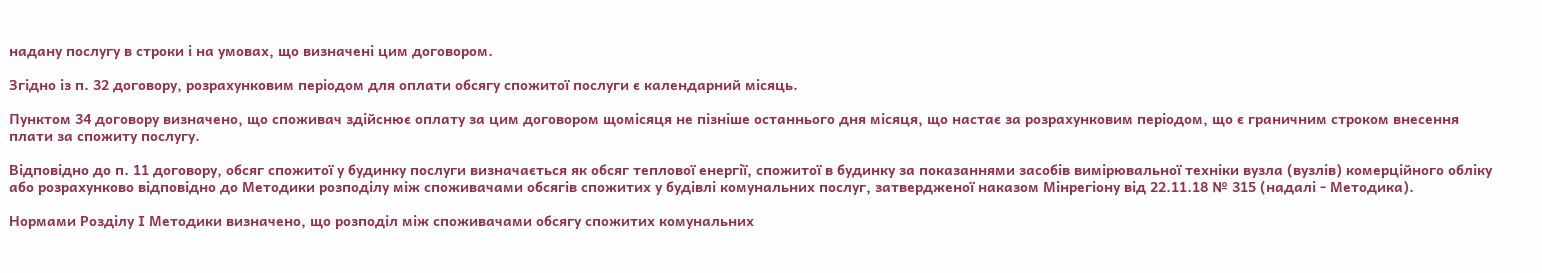надану послугу в строки і на умовах, що визначені цим договором.

Згідно із п. 32 договору, розрахунковим періодом для оплати обсягу спожитої послуги є календарний місяць.

Пунктом 34 договору визначено, що споживач здійснює оплату за цим договором щомісяця не пізніше останнього дня місяця, що настає за розрахунковим періодом, що є граничним строком внесення плати за спожиту послугу.

Відповідно до п. 11 договору, обсяг спожитої у будинку послуги визначається як обсяг теплової енергії, спожитої в будинку за показаннями засобів вимірювальної техніки вузла (вузлів) комерційного обліку або розрахунково відповідно до Методики розподілу між споживачами обсягів спожитих у будівлі комунальних послуг, затвердженої наказом Мінрегіону від 22.11.18 № 315 (надалі - Методика).

Нормами Розділу І Методики визначено, що розподіл між споживачами обсягу спожитих комунальних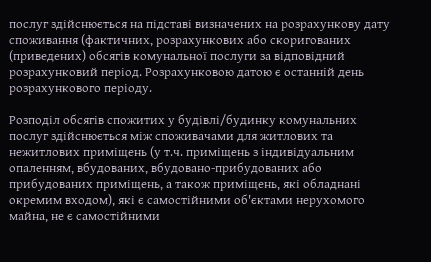послуг здійснюється на підставі визначених на розрахункову дату споживання (фактичних, розрахункових або скоригованих (приведених) обсягів комунальної послуги за відповідний розрахунковий період. Розрахунковою датою є останній день розрахункового періоду.

Розподіл обсягів спожитих у будівлі/будинку комунальних послуг здійснюється між споживачами для житлових та нежитлових приміщень (у т.ч. приміщень з індивідуальним опаленням, вбудованих, вбудовано-прибудованих або прибудованих приміщень, а також приміщень, які обладнані окремим входом), які є самостійними об'єктами нерухомого майна, не є самостійними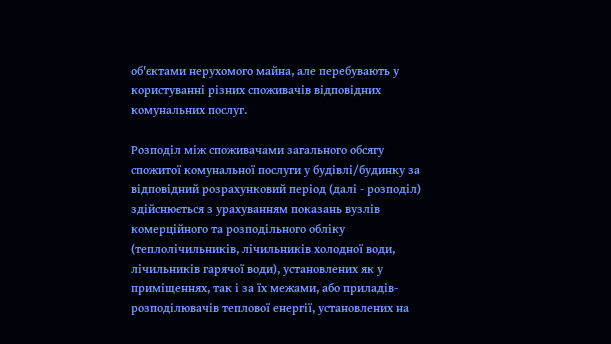об'єктами нерухомого майна, але перебувають у користуванні різних споживачів відповідних комунальних послуг.

Розподіл між споживачами загального обсягу спожитої комунальної послуги у будівлі/будинку за відповідний розрахунковий період (далі - розподіл) здійснюється з урахуванням показань вузлів комерційного та розподільного обліку (теплолічильників, лічильників холодної води, лічильників гарячої води), установлених як у приміщеннях, так і за їх межами, або приладів-розподілювачів теплової енергії, установлених на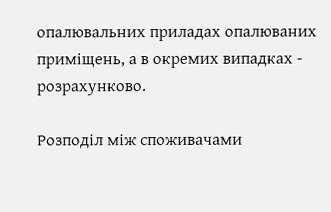опалювальних приладах опалюваних приміщень, а в окремих випадках - розрахунково.

Розподіл між споживачами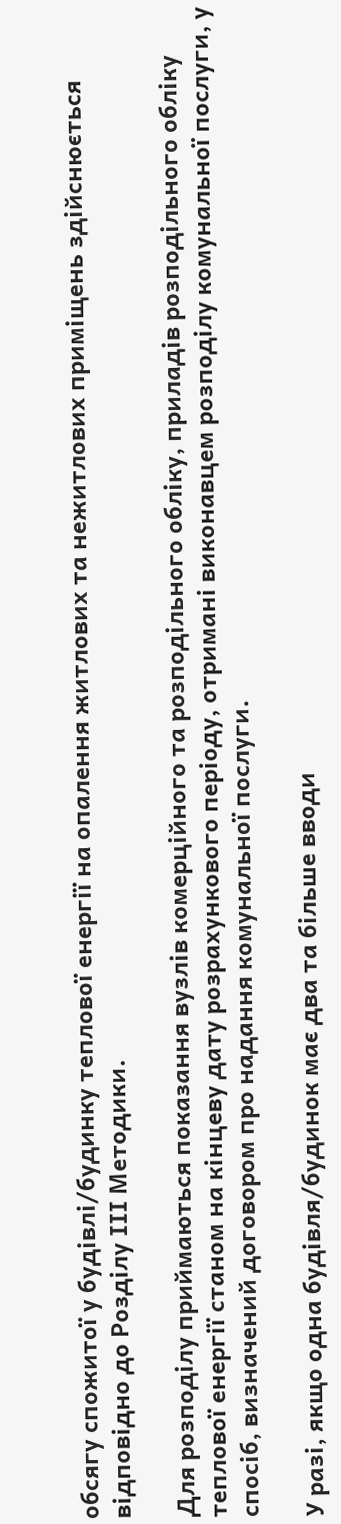обсягу спожитої у будівлі/будинку теплової енергії на опалення житлових та нежитлових приміщень здійснюється відповідно до Розділу ІІІ Методики.

Для розподілу приймаються показання вузлів комерційного та розподільного обліку, приладів розподільного обліку теплової енергії станом на кінцеву дату розрахункового періоду, отримані виконавцем розподілу комунальної послуги, у спосіб, визначений договором про надання комунальної послуги.

У разі, якщо одна будівля/будинок має два та більше вводи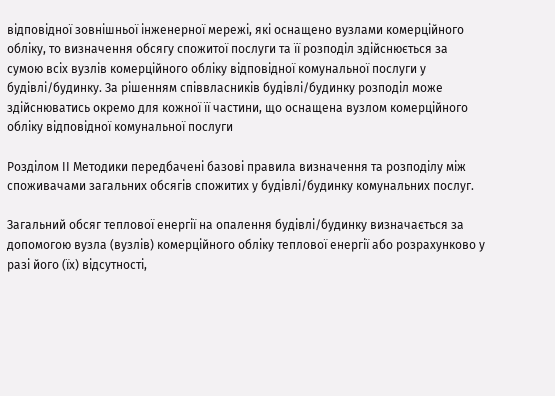відповідної зовнішньої інженерної мережі, які оснащено вузлами комерційного обліку, то визначення обсягу спожитої послуги та її розподіл здійснюється за сумою всіх вузлів комерційного обліку відповідної комунальної послуги у будівлі/будинку. За рішенням співвласників будівлі/будинку розподіл може здійснюватись окремо для кожної її частини, що оснащена вузлом комерційного обліку відповідної комунальної послуги

Розділом ІІ Методики передбачені базові правила визначення та розподілу між споживачами загальних обсягів спожитих у будівлі/будинку комунальних послуг.

Загальний обсяг теплової енергії на опалення будівлі/будинку визначається за допомогою вузла (вузлів) комерційного обліку теплової енергії або розрахунково у разі його (їх) відсутності,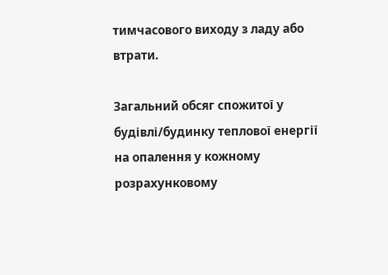тимчасового виходу з ладу або втрати.

Загальний обсяг спожитої у будівлі/будинку теплової енергії на опалення у кожному розрахунковому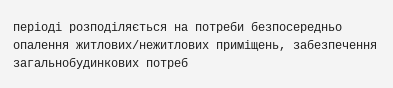періоді розподіляється на потреби безпосередньо опалення житлових/нежитлових приміщень, забезпечення загальнобудинкових потреб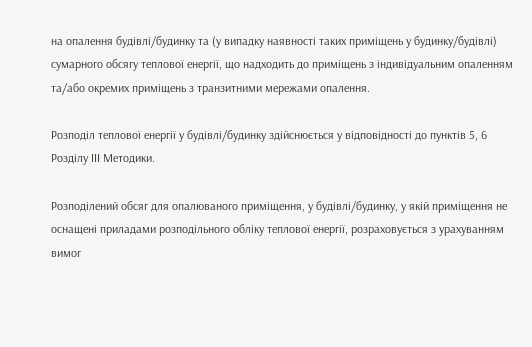на опалення будівлі/будинку та (у випадку наявності таких приміщень у будинку/будівлі) сумарного обсягу теплової енергії, що надходить до приміщень з індивідуальним опаленням та/або окремих приміщень з транзитними мережами опалення.

Розподіл теплової енергії у будівлі/будинку здійснюється у відповідності до пунктів 5, 6 Розділу ІІІ Методики.

Розподілений обсяг для опалюваного приміщення, у будівлі/будинку, у якій приміщення не оснащені приладами розподільного обліку теплової енергії, розраховується з урахуванням вимог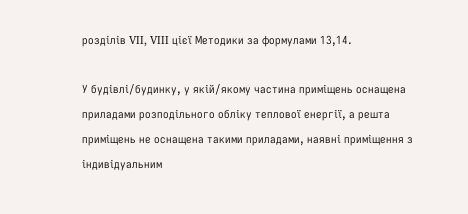розділів VII, VIII цієї Методики за формулами 13,14.

У будівлі/будинку, у якій/якому частина приміщень оснащена приладами розподільного обліку теплової енергії, а решта приміщень не оснащена такими приладами, наявні приміщення з індивідуальним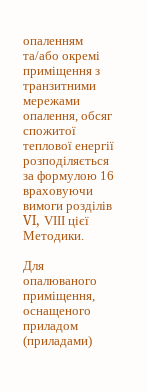опаленням та/або окремі приміщення з транзитними мережами опалення, обсяг спожитої теплової енергії розподіляється за формулою 16 враховуючи вимоги розділів VI, VIІІ цієї Методики.

Для опалюваного приміщення, оснащеного приладом (приладами)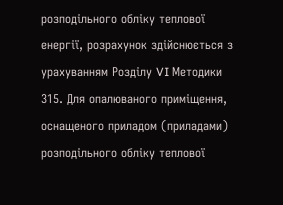розподільного обліку теплової енергії, розрахунок здійснюється з урахуванням Розділу VI Методики 315. Для опалюваного приміщення, оснащеного приладом (приладами) розподільного обліку теплової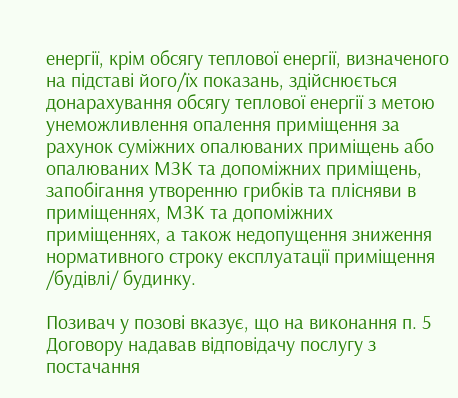енергії, крім обсягу теплової енергії, визначеного на підставі його/їх показань, здійснюється донарахування обсягу теплової енергії з метою унеможливлення опалення приміщення за рахунок суміжних опалюваних приміщень або опалюваних МЗК та допоміжних приміщень, запобігання утворенню грибків та плісняви в приміщеннях, МЗК та допоміжних приміщеннях, а також недопущення зниження нормативного строку експлуатації приміщення /будівлі/ будинку.

Позивач у позові вказує, що на виконання п. 5 Договору надавав відповідачу послугу з постачання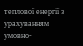теплової енергії з урахуванням умовно-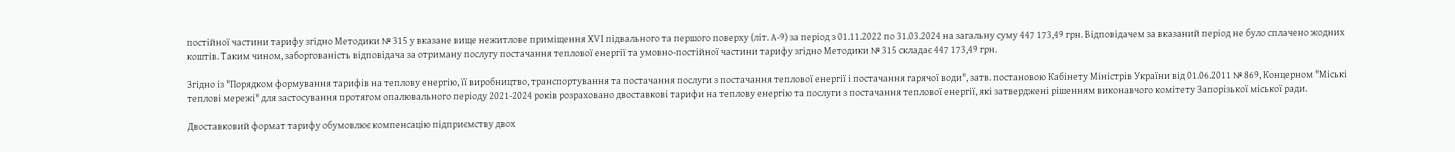постійної частини тарифу згідно Методики № 315 у вказане вище нежитлове приміщення ХVІ підвального та першого поверху (літ. А-9) за період з 01.11.2022 по 31.03.2024 на загальну суму 447 173,49 грн. Відповідачем за вказаний період не було сплачено жодних коштів. Таким чином, заборгованість відповідача за отриману послугу постачання теплової енергії та умовно-постійної частини тарифу згідно Методики № 315 складає 447 173,49 грн.

Згідно із "Порядком формування тарифів на теплову енергію, її виробництво, транспортування та постачання послуги з постачання теплової енергії і постачання гарячої води", затв. постановою Кабінету Міністрів України від 01.06.2011 № 869, Концерном "Міські теплові мережі" для застосування протягом опалювального періоду 2021-2024 років розраховано двоставкові тарифи на теплову енергію та послуги з постачання теплової енергії, які затверджені рішенням виконавчого комітету Запорізької міської ради.

Двоставковий формат тарифу обумовлює компенсацію підприємству двох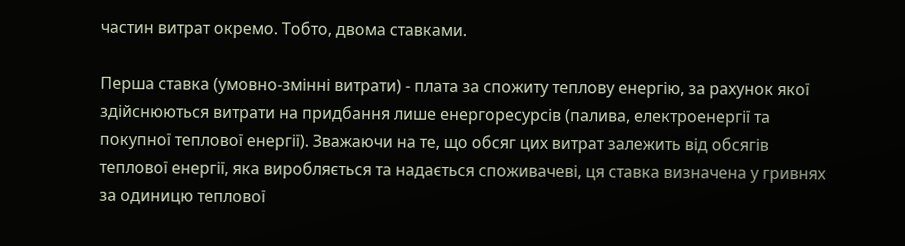частин витрат окремо. Тобто, двома ставками.

Перша ставка (умовно-змінні витрати) - плата за спожиту теплову енергію, за рахунок якої здійснюються витрати на придбання лише енергоресурсів (палива, електроенергії та покупної теплової енергії). Зважаючи на те, що обсяг цих витрат залежить від обсягів теплової енергії, яка виробляється та надається споживачеві, ця ставка визначена у гривнях за одиницю теплової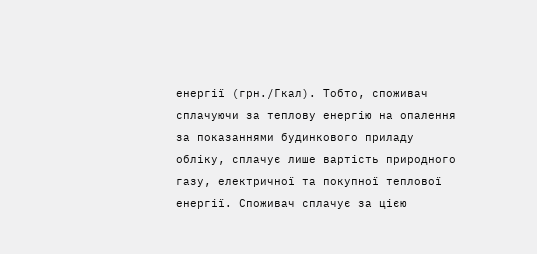енергії (грн./Гкал). Тобто, споживач сплачуючи за теплову енергію на опалення за показаннями будинкового приладу обліку, сплачує лише вартість природного газу, електричної та покупної теплової енергії. Споживач сплачує за цією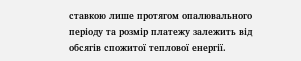ставкою лише протягом опалювального періоду та розмір платежу залежить від обсягів спожитої теплової енергії.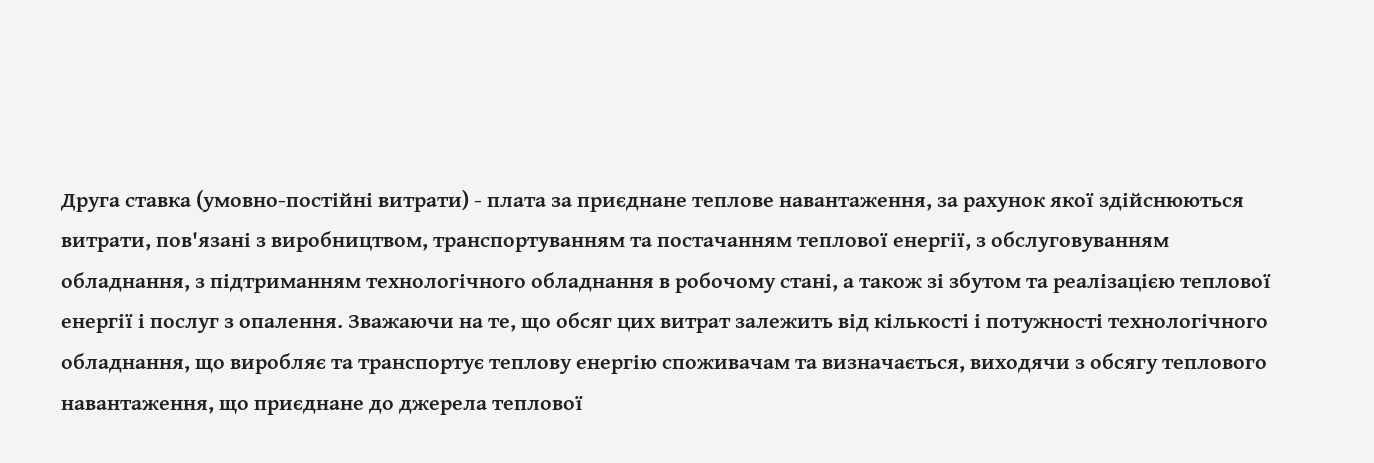Друга ставка (умовно-постійні витрати) - плата за приєднане теплове навантаження, за рахунок якої здійснюються витрати, пов'язані з виробництвом, транспортуванням та постачанням теплової енергії, з обслуговуванням обладнання, з підтриманням технологічного обладнання в робочому стані, а також зі збутом та реалізацією теплової енергії і послуг з опалення. Зважаючи на те, що обсяг цих витрат залежить від кількості і потужності технологічного обладнання, що виробляє та транспортує теплову енергію споживачам та визначається, виходячи з обсягу теплового навантаження, що приєднане до джерела теплової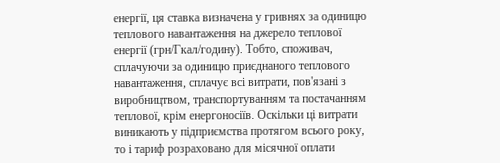енергії, ця ставка визначена у гривнях за одиницю теплового навантаження на джерело теплової енергії (грн/Гкал/годину). Тобто, споживач, сплачуючи за одиницю приєднаного теплового навантаження, сплачує всі витрати, пов'язані з виробництвом, транспортуванням та постачанням теплової, крім енергоносіїв. Оскільки ці витрати виникають у підприємства протягом всього року, то і тариф розраховано для місячної оплати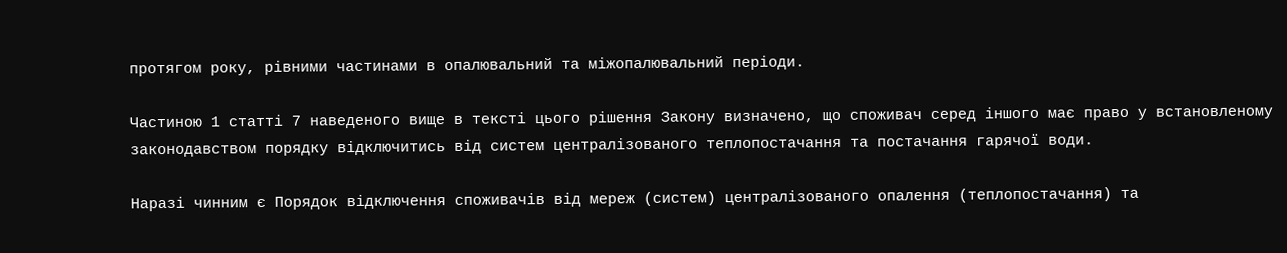протягом року, рівними частинами в опалювальний та міжопалювальний періоди.

Частиною 1 статті 7 наведеного вище в тексті цього рішення Закону визначено, що споживач серед іншого має право у встановленому законодавством порядку відключитись від систем централізованого теплопостачання та постачання гарячої води.

Наразі чинним є Порядок відключення споживачів від мереж (систем) централізованого опалення (теплопостачання) та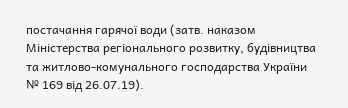постачання гарячої води (затв. наказом Міністерства регіонального розвитку, будівництва та житлово-комунального господарства України № 169 від 26.07.19).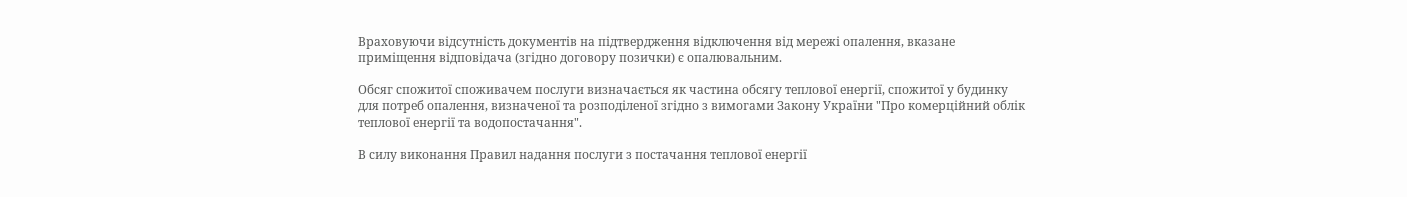Враховуючи відсутність документів на підтвердження відключення від мережі опалення, вказане приміщення відповідача (згідно договору позички) є опалювальним.

Обсяг спожитої споживачем послуги визначається як частина обсягу теплової енергії, спожитої у будинку для потреб опалення, визначеної та розподіленої згідно з вимогами Закону України "Про комерційний облік теплової енергії та водопостачання".

В силу виконання Правил надання послуги з постачання теплової енергії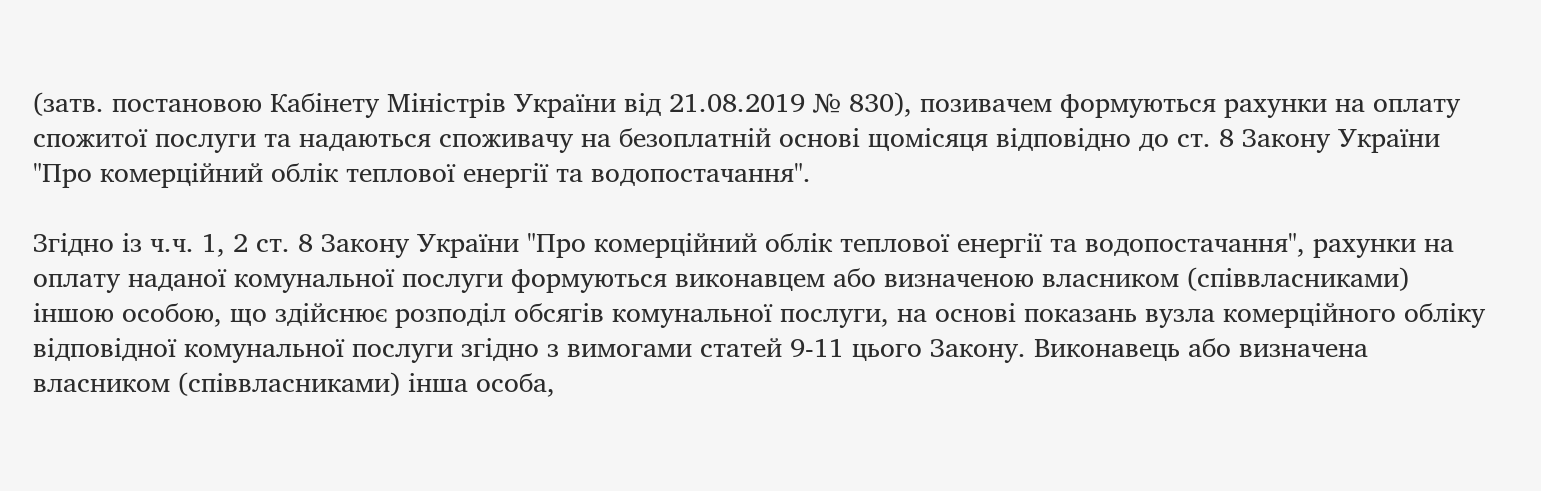(затв. постановою Кабінету Міністрів України від 21.08.2019 № 830), позивачем формуються рахунки на оплату спожитої послуги та надаються споживачу на безоплатній основі щомісяця відповідно до ст. 8 Закону України "Про комерційний облік теплової енергії та водопостачання".

Згідно із ч.ч. 1, 2 ст. 8 Закону України "Про комерційний облік теплової енергії та водопостачання", рахунки на оплату наданої комунальної послуги формуються виконавцем або визначеною власником (співвласниками) іншою особою, що здійснює розподіл обсягів комунальної послуги, на основі показань вузла комерційного обліку відповідної комунальної послуги згідно з вимогами статей 9-11 цього Закону. Виконавець або визначена власником (співвласниками) інша особа,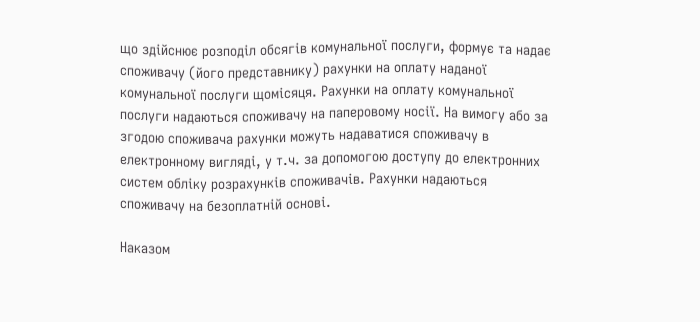що здійснює розподіл обсягів комунальної послуги, формує та надає споживачу (його представнику) рахунки на оплату наданої комунальної послуги щомісяця. Рахунки на оплату комунальної послуги надаються споживачу на паперовому носії. На вимогу або за згодою споживача рахунки можуть надаватися споживачу в електронному вигляді, у т.ч. за допомогою доступу до електронних систем обліку розрахунків споживачів. Рахунки надаються споживачу на безоплатній основі.

Наказом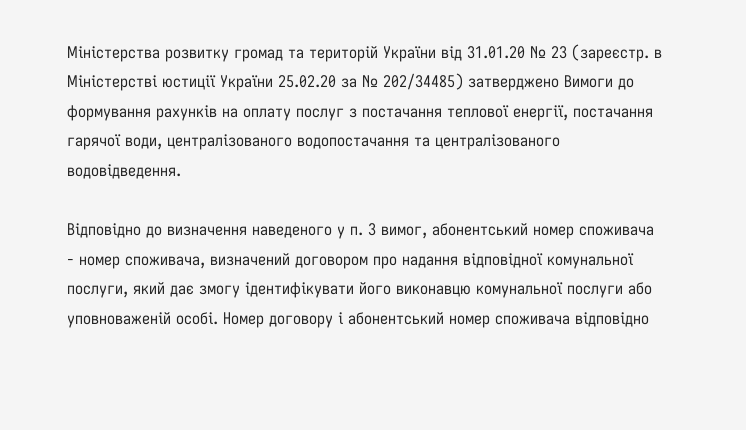Міністерства розвитку громад та територій України від 31.01.20 № 23 (зареєстр. в Міністерстві юстиції України 25.02.20 за № 202/34485) затверджено Вимоги до формування рахунків на оплату послуг з постачання теплової енергії, постачання гарячої води, централізованого водопостачання та централізованого водовідведення.

Відповідно до визначення наведеного у п. 3 вимог, абонентський номер споживача - номер споживача, визначений договором про надання відповідної комунальної послуги, який дає змогу ідентифікувати його виконавцю комунальної послуги або уповноваженій особі. Номер договору і абонентський номер споживача відповідно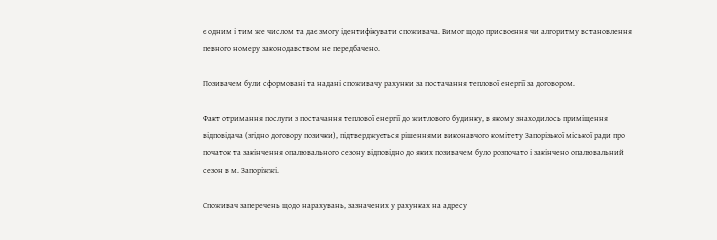є одним і тим же числом та дає змогу ідентифікувати споживача. Вимог щодо присвоєння чи алгоритму встановлення певного номеру законодавством не передбачено.

Позивачем були сформовані та надані споживачу рахунки за постачання теплової енергії за договором.

Факт отримання послуги з постачання теплової енергії до житлового будинку, в якому знаходилось приміщення відповідача (згідно договору позички), підтверджується рішеннями виконавчого комітету Запорізької міської ради про початок та закінчення опалювального сезону відповідно до яких позивачем було розпочато і закінчено опалювальний сезон в м. Запоріжжі.

Споживач заперечень щодо нарахувань, зазначених у рахунках на адресу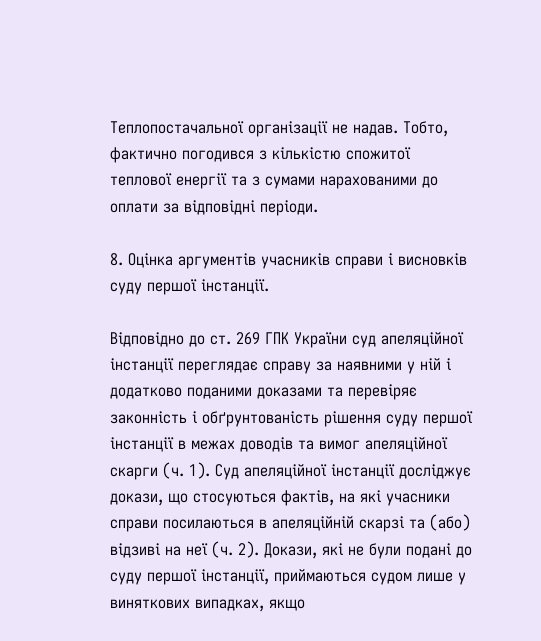Теплопостачальної організації не надав. Тобто, фактично погодився з кількістю спожитої теплової енергії та з сумами нарахованими до оплати за відповідні періоди.

8. Оцінка аргументів учасників справи і висновків суду першої інстанції.

Відповідно до ст. 269 ГПК України суд апеляційної інстанції переглядає справу за наявними у ній і додатково поданими доказами та перевіряє законність і обґрунтованість рішення суду першої інстанції в межах доводів та вимог апеляційної скарги (ч. 1). Суд апеляційної інстанції досліджує докази, що стосуються фактів, на які учасники справи посилаються в апеляційній скарзі та (або) відзиві на неї (ч. 2). Докази, які не були подані до суду першої інстанції, приймаються судом лише у виняткових випадках, якщо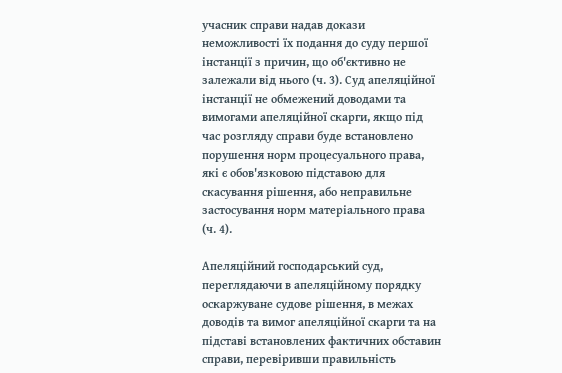учасник справи надав докази неможливості їх подання до суду першої інстанції з причин, що об'єктивно не залежали від нього (ч. 3). Суд апеляційної інстанції не обмежений доводами та вимогами апеляційної скарги, якщо під час розгляду справи буде встановлено порушення норм процесуального права, які є обов'язковою підставою для скасування рішення, або неправильне застосування норм матеріального права (ч. 4).

Апеляційний господарський суд, переглядаючи в апеляційному порядку оскаржуване судове рішення, в межах доводів та вимог апеляційної скарги та на підставі встановлених фактичних обставин справи, перевіривши правильність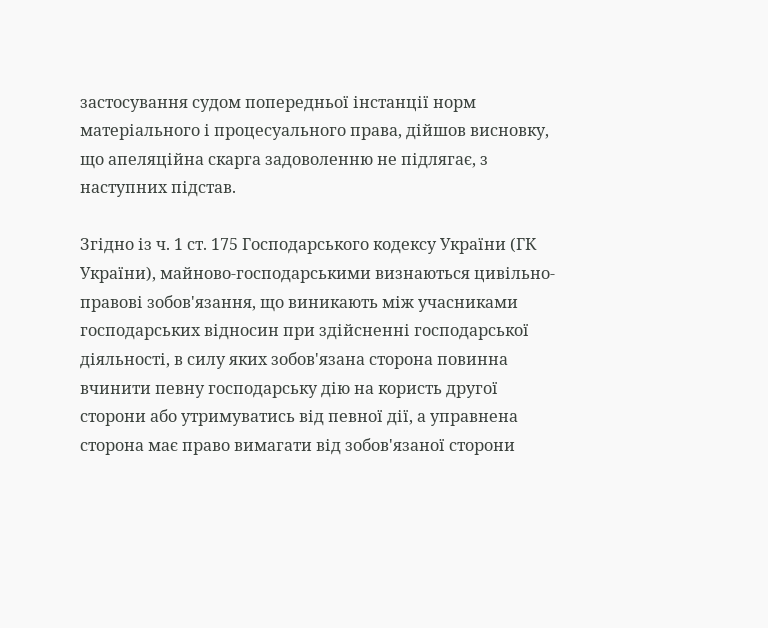застосування судом попередньої інстанції норм матеріального і процесуального права, дійшов висновку, що апеляційна скарга задоволенню не підлягає, з наступних підстав.

Згідно із ч. 1 ст. 175 Господарського кодексу України (ГК України), майново-господарськими визнаються цивільно-правові зобов'язання, що виникають між учасниками господарських відносин при здійсненні господарської діяльності, в силу яких зобов'язана сторона повинна вчинити певну господарську дію на користь другої сторони або утримуватись від певної дії, а управнена сторона має право вимагати від зобов'язаної сторони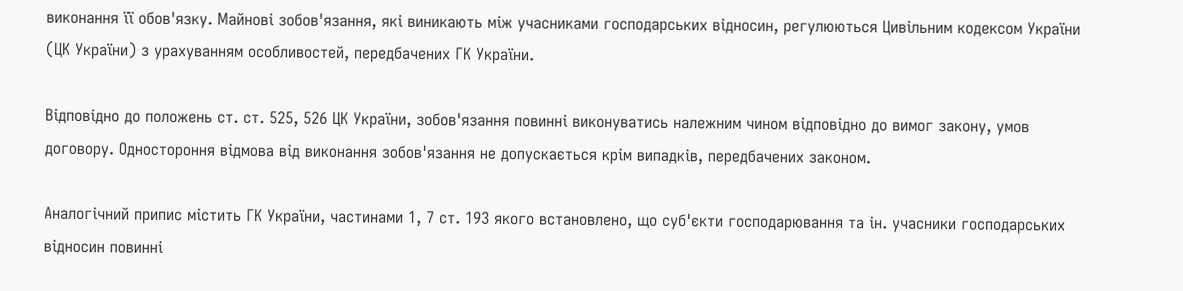виконання її обов'язку. Майнові зобов'язання, які виникають між учасниками господарських відносин, регулюються Цивільним кодексом України (ЦК України) з урахуванням особливостей, передбачених ГК України.

Відповідно до положень ст. ст. 525, 526 ЦК України, зобов'язання повинні виконуватись належним чином відповідно до вимог закону, умов договору. Одностороння відмова від виконання зобов'язання не допускається крім випадків, передбачених законом.

Аналогічний припис містить ГК України, частинами 1, 7 ст. 193 якого встановлено, що суб'єкти господарювання та ін. учасники господарських відносин повинні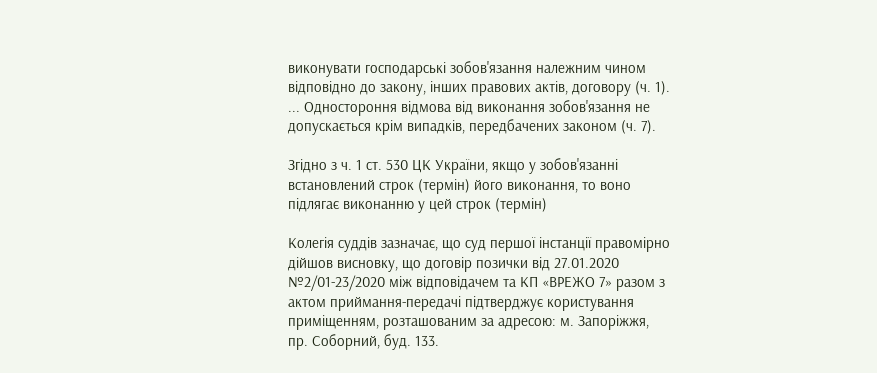виконувати господарські зобов'язання належним чином відповідно до закону, інших правових актів, договору (ч. 1). ... Одностороння відмова від виконання зобов'язання не допускається крім випадків, передбачених законом (ч. 7).

Згідно з ч. 1 ст. 530 ЦК України, якщо у зобов'язанні встановлений строк (термін) його виконання, то воно підлягає виконанню у цей строк (термін)

Колегія суддів зазначає, що суд першої інстанції правомірно дійшов висновку, що договір позички від 27.01.2020 №2/01-23/2020 між відповідачем та КП «ВРЕЖО 7» разом з актом приймання-передачі підтверджує користування приміщенням, розташованим за адресою: м. Запоріжжя, пр. Соборний, буд. 133.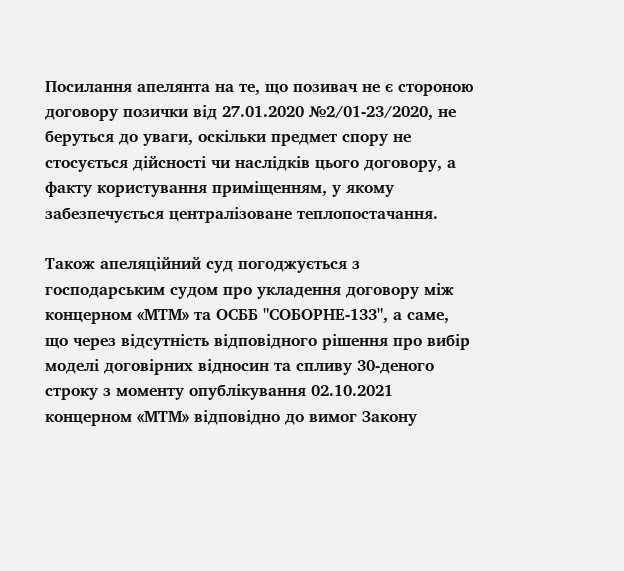Посилання апелянта на те, що позивач не є стороною договору позички від 27.01.2020 №2/01-23/2020, не беруться до уваги, оскільки предмет спору не стосується дійсності чи наслідків цього договору, а факту користування приміщенням, у якому забезпечується централізоване теплопостачання.

Також апеляційний суд погоджується з господарським судом про укладення договору між концерном «МТМ» та ОСББ "СОБОРНЕ-133", а саме, що через відсутність відповідного рішення про вибір моделі договірних відносин та спливу 30-деного строку з моменту опублікування 02.10.2021 концерном «МТМ» відповідно до вимог Закону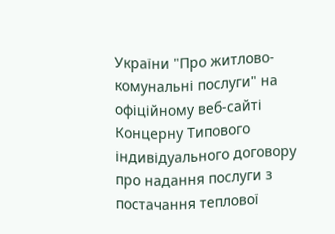України "Про житлово-комунальні послуги" на офіційному веб-сайті Концерну Типового індивідуального договору про надання послуги з постачання теплової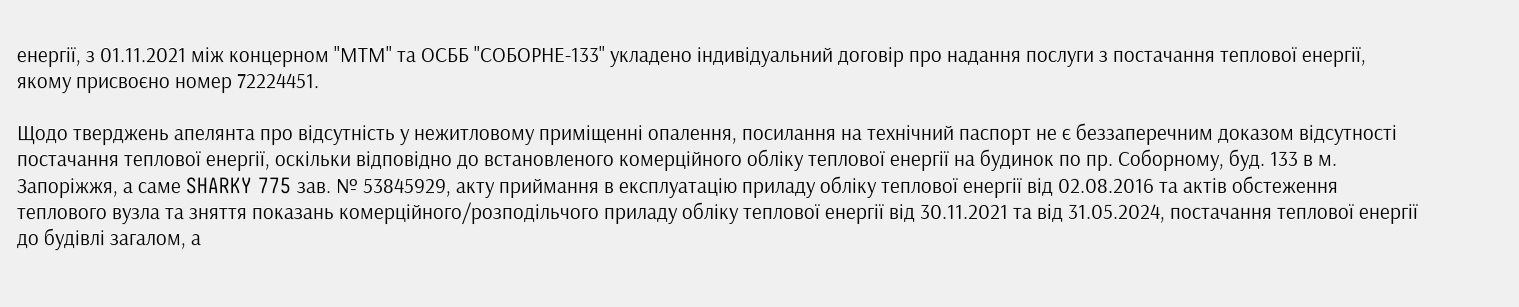енергії, з 01.11.2021 між концерном "МТМ" та ОСББ "СОБОРНЕ-133" укладено індивідуальний договір про надання послуги з постачання теплової енергії, якому присвоєно номер 72224451.

Щодо тверджень апелянта про відсутність у нежитловому приміщенні опалення, посилання на технічний паспорт не є беззаперечним доказом відсутності постачання теплової енергії, оскільки відповідно до встановленого комерційного обліку теплової енергії на будинок по пр. Соборному, буд. 133 в м. Запоріжжя, а саме SHARKY 775 зав. № 53845929, акту приймання в експлуатацію приладу обліку теплової енергії від 02.08.2016 та актів обстеження теплового вузла та зняття показань комерційного/розподільчого приладу обліку теплової енергії від 30.11.2021 та від 31.05.2024, постачання теплової енергії до будівлі загалом, а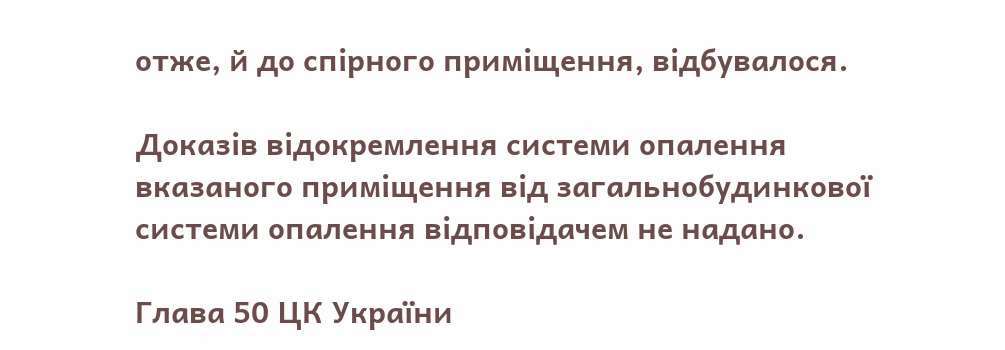отже, й до спірного приміщення, відбувалося.

Доказів відокремлення системи опалення вказаного приміщення від загальнобудинкової системи опалення відповідачем не надано.

Глава 50 ЦК України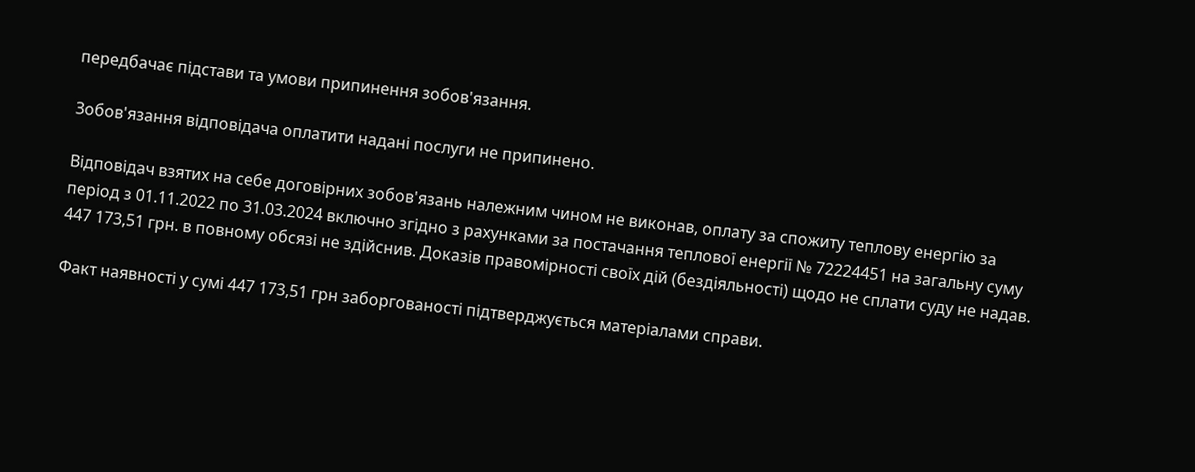передбачає підстави та умови припинення зобов'язання.

Зобов'язання відповідача оплатити надані послуги не припинено.

Відповідач взятих на себе договірних зобов'язань належним чином не виконав, оплату за спожиту теплову енергію за період з 01.11.2022 по 31.03.2024 включно згідно з рахунками за постачання теплової енергії № 72224451 на загальну суму 447 173,51 грн. в повному обсязі не здійснив. Доказів правомірності своїх дій (бездіяльності) щодо не сплати суду не надав.

Факт наявності у сумі 447 173,51 грн заборгованості підтверджується матеріалами справи.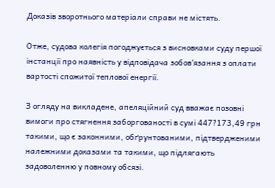Доказів зворотнього матеріали справи не містять.

Отже, судова колегія погоджується з висновками суду першої інстанції про наявність у відповідача зобов'язання з оплати вартості спожитої теплової енергії.

З огляду на викладене, апеляційний суд вважає позовні вимоги про стягнення заборгованості в сумі 447?173,49 грн такими, що є законними, обґрунтованими, підтвердженими належними доказами та такими, що підлягають задоволенню у повному обсязі.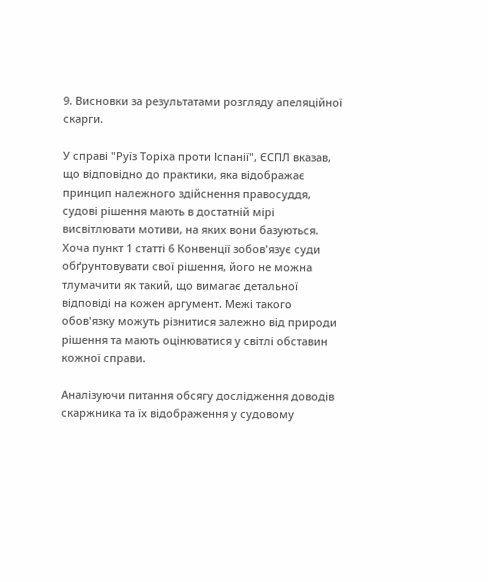9. Висновки за результатами розгляду апеляційної скарги.

У справі "Руїз Торіха проти Іспанії", ЄСПЛ вказав, що відповідно до практики, яка відображає принцип належного здійснення правосуддя, судові рішення мають в достатній мірі висвітлювати мотиви, на яких вони базуються. Хоча пункт 1 статті 6 Конвенції зобов'язує суди обґрунтовувати свої рішення, його не можна тлумачити як такий, що вимагає детальної відповіді на кожен аргумент. Межі такого обов'язку можуть різнитися залежно від природи рішення та мають оцінюватися у світлі обставин кожної справи.

Аналізуючи питання обсягу дослідження доводів скаржника та їх відображення у судовому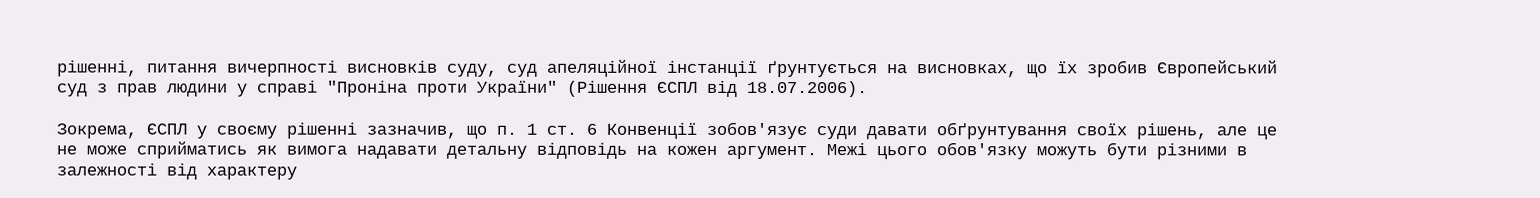рішенні, питання вичерпності висновків суду, суд апеляційної інстанції ґрунтується на висновках, що їх зробив Європейський суд з прав людини у справі "Проніна проти України" (Рішення ЄСПЛ від 18.07.2006).

Зокрема, ЄСПЛ у своєму рішенні зазначив, що п. 1 ст. 6 Конвенції зобов'язує суди давати обґрунтування своїх рішень, але це не може сприйматись як вимога надавати детальну відповідь на кожен аргумент. Межі цього обов'язку можуть бути різними в залежності від характеру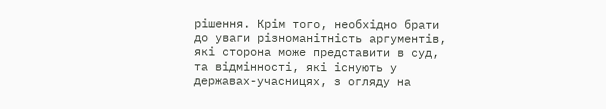рішення. Крім того, необхідно брати до уваги різноманітність аргументів, які сторона може представити в суд, та відмінності, які існують у державах-учасницях, з огляду на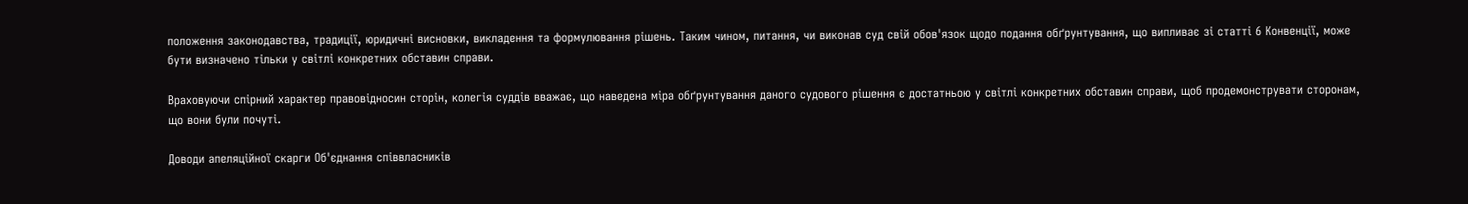положення законодавства, традиції, юридичні висновки, викладення та формулювання рішень. Таким чином, питання, чи виконав суд свій обов'язок щодо подання обґрунтування, що випливає зі статті 6 Конвенції, може бути визначено тільки у світлі конкретних обставин справи.

Враховуючи спірний характер правовідносин сторін, колегія суддів вважає, що наведена міра обґрунтування даного судового рішення є достатньою у світлі конкретних обставин справи, щоб продемонструвати сторонам, що вони були почуті.

Доводи апеляційної скарги Об'єднання співвласників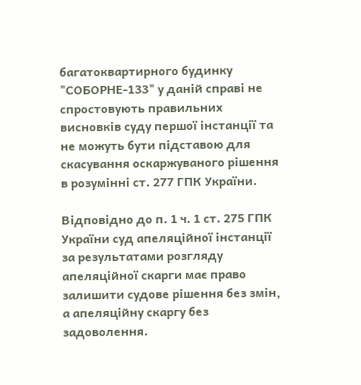багатоквартирного будинку "СОБОРНЕ-133" у даній справі не спростовують правильних висновків суду першої інстанції та не можуть бути підставою для скасування оскаржуваного рішення в розумінні ст. 277 ГПК України.

Відповідно до п. 1 ч. 1 ст. 275 ГПК України суд апеляційної інстанції за результатами розгляду апеляційної скарги має право залишити судове рішення без змін, а апеляційну скаргу без задоволення.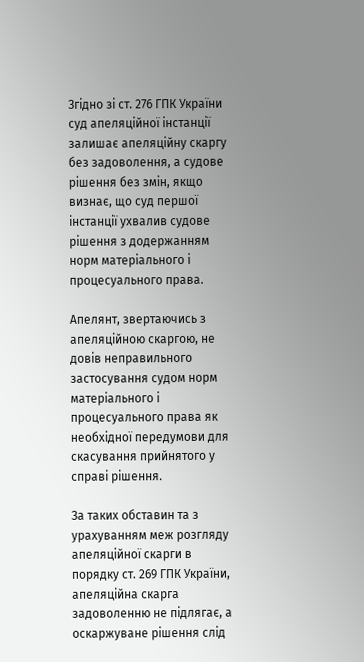Згідно зі ст. 276 ГПК України суд апеляційної інстанції залишає апеляційну скаргу без задоволення, а судове рішення без змін, якщо визнає, що суд першої інстанції ухвалив судове рішення з додержанням норм матеріального і процесуального права.

Апелянт, звертаючись з апеляційною скаргою, не довів неправильного застосування судом норм матеріального і процесуального права як необхідної передумови для скасування прийнятого у справі рішення.

За таких обставин та з урахуванням меж розгляду апеляційної скарги в порядку ст. 269 ГПК України, апеляційна скарга задоволенню не підлягає, а оскаржуване рішення слід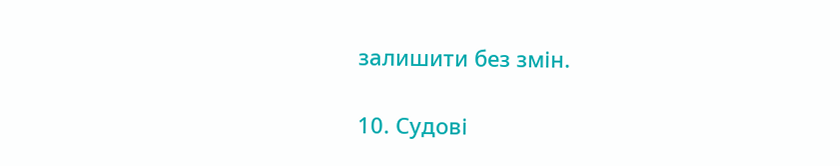залишити без змін.

10. Судові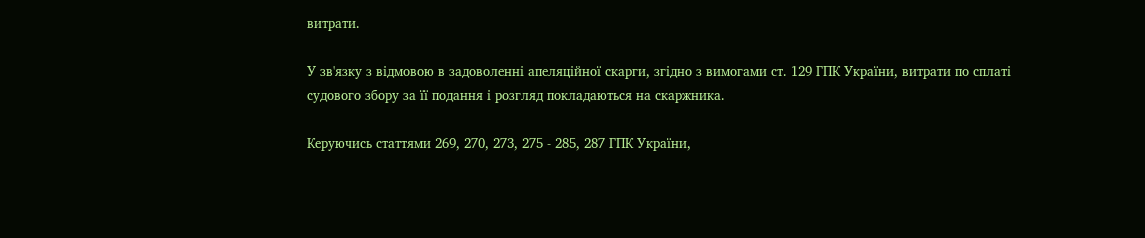витрати.

У зв'язку з відмовою в задоволенні апеляційної скарги, згідно з вимогами ст. 129 ГПК України, витрати по сплаті судового збору за її подання і розгляд покладаються на скаржника.

Керуючись статтями 269, 270, 273, 275 - 285, 287 ГПК України,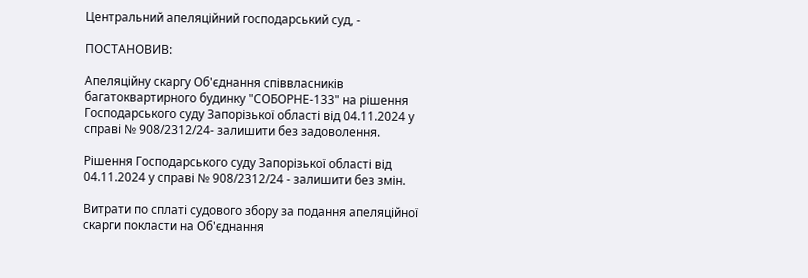Центральний апеляційний господарський суд, -

ПОСТАНОВИВ:

Апеляційну скаргу Об'єднання співвласників багатоквартирного будинку "СОБОРНЕ-133" на рішення Господарського суду Запорізької області від 04.11.2024 у справі № 908/2312/24- залишити без задоволення.

Рішення Господарського суду Запорізької області від 04.11.2024 у справі № 908/2312/24 - залишити без змін.

Витрати по сплаті судового збору за подання апеляційної скарги покласти на Об'єднання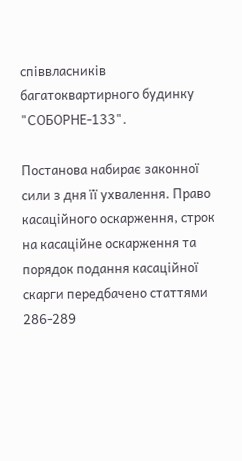співвласників багатоквартирного будинку "СОБОРНЕ-133".

Постанова набирає законної сили з дня її ухвалення. Право касаційного оскарження, строк на касаційне оскарження та порядок подання касаційної скарги передбачено статтями 286-289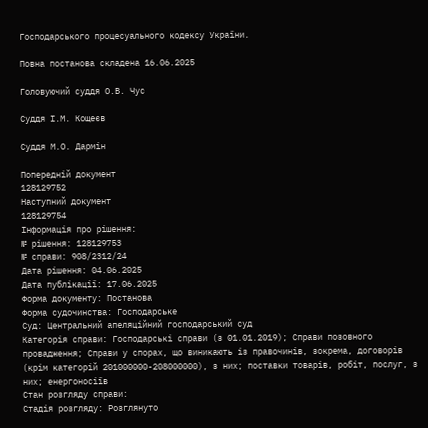Господарського процесуального кодексу України.

Повна постанова складена 16.06.2025

Головуючий суддя О.В. Чус

Суддя І.М. Кощеєв

Суддя М.О. Дармін

Попередній документ
128129752
Наступний документ
128129754
Інформація про рішення:
№ рішення: 128129753
№ справи: 908/2312/24
Дата рішення: 04.06.2025
Дата публікації: 17.06.2025
Форма документу: Постанова
Форма судочинства: Господарське
Суд: Центральний апеляційний господарський суд
Категорія справи: Господарські справи (з 01.01.2019); Справи позовного провадження; Справи у спорах, що виникають із правочинів, зокрема, договорів (крім категорій 201000000-208000000), з них; поставки товарів, робіт, послуг, з них; енергоносіїв
Стан розгляду справи:
Стадія розгляду: Розглянуто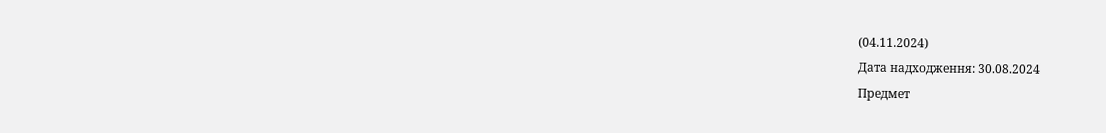(04.11.2024)
Дата надходження: 30.08.2024
Предмет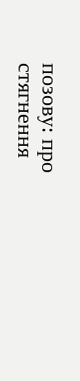позову: про стягнення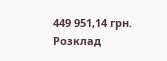449 951,14 грн.
Розклад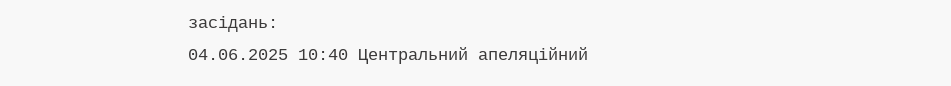засідань:
04.06.2025 10:40 Центральний апеляційний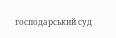господарський суд